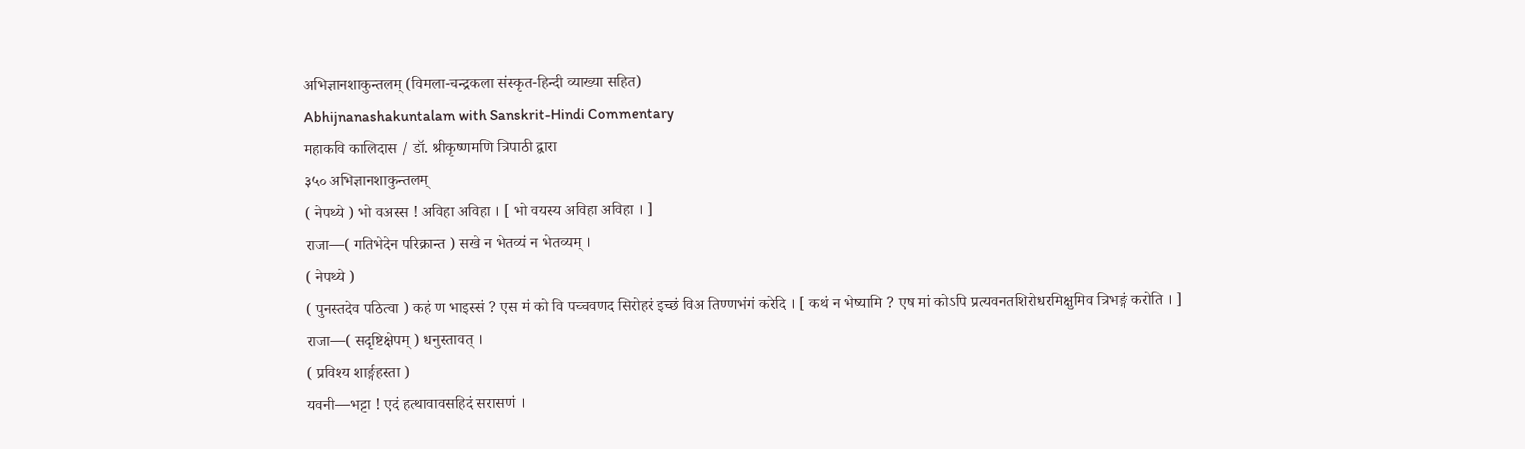अभिज्ञानशाकुन्तलम् (विमला-चन्द्रकला संस्कृत-हिन्दी व्याख्या सहित)
Abhijnanashakuntalam with Sanskrit-Hindi Commentary
महाकवि कालिदास / डॉ. श्रीकृष्णमणि त्रिपाठी द्वारा
३५० अभिज्ञानशाकुन्तलम्
( नेपथ्ये ) भो वअस्स ! अविहा अविहा । [ भो वयस्य अविहा अविहा । ]
राजा—( गतिभेदेन परिक्रान्त ) सखे न भेतव्यं न भेतव्यम् ।
( नेपथ्ये )
( पुनस्तदेव पठित्वा ) कहं ण भाइस्सं ? एस मं को वि पच्चवणद सिरोहरं इच्छं विअ तिण्णभंगं करेदि । [ कथं न भेष्यामि ? एष मां कोऽपि प्रत्यवनतशिरोधरमिक्षुमिव त्रिभङ्गं करोति । ]
राजा—( सदृष्टिक्षेपम् ) धनुस्तावत् ।
( प्रविश्य शार्ङ्गहस्ता )
यवनी—भट्टा ! एदं हत्थावावसहिदं सरासणं ।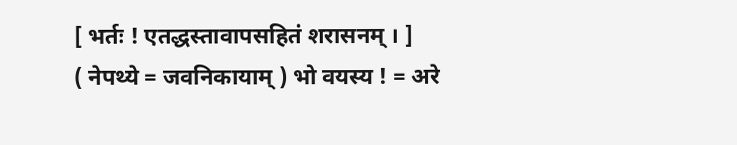[ भर्तः ! एतद्धस्तावापसहितं शरासनम् । ]
( नेपथ्ये = जवनिकायाम् ) भो वयस्य ! = अरे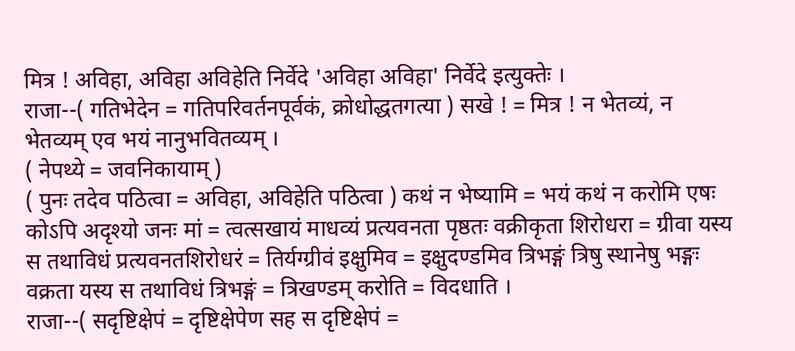मित्र ! अविहा, अविहा अविहेति निर्वेदे 'अविहा अविहा' निर्वेदे इत्युक्तेः ।
राजा--( गतिभेदेन = गतिपरिवर्तनपूर्वकं, क्रोधोद्धतगत्या ) सखे ! = मित्र ! न भेतव्यं, न भेतव्यम् एव भयं नानुभवितव्यम् ।
( नेपथ्ये = जवनिकायाम् )
( पुनः तदेव पठित्वा = अविहा, अविहेति पठित्वा ) कथं न भेष्यामि = भयं कथं न करोमि एषः कोऽपि अदृश्यो जनः मां = त्वत्सखायं माधव्यं प्रत्यवनता पृष्ठतः वक्रीकृता शिरोधरा = ग्रीवा यस्य स तथाविधं प्रत्यवनतशिरोधरं = तिर्यग्ग्रीवं इक्षुमिव = इक्षुदण्डमिव त्रिभङ्गं त्रिषु स्थानेषु भङ्गः वक्रता यस्य स तथाविधं त्रिभङ्गं = त्रिखण्डम् करोति = विदधाति ।
राजा--( सदृष्टिक्षेपं = दृष्टिक्षेपेण सह स दृष्टिक्षेपं =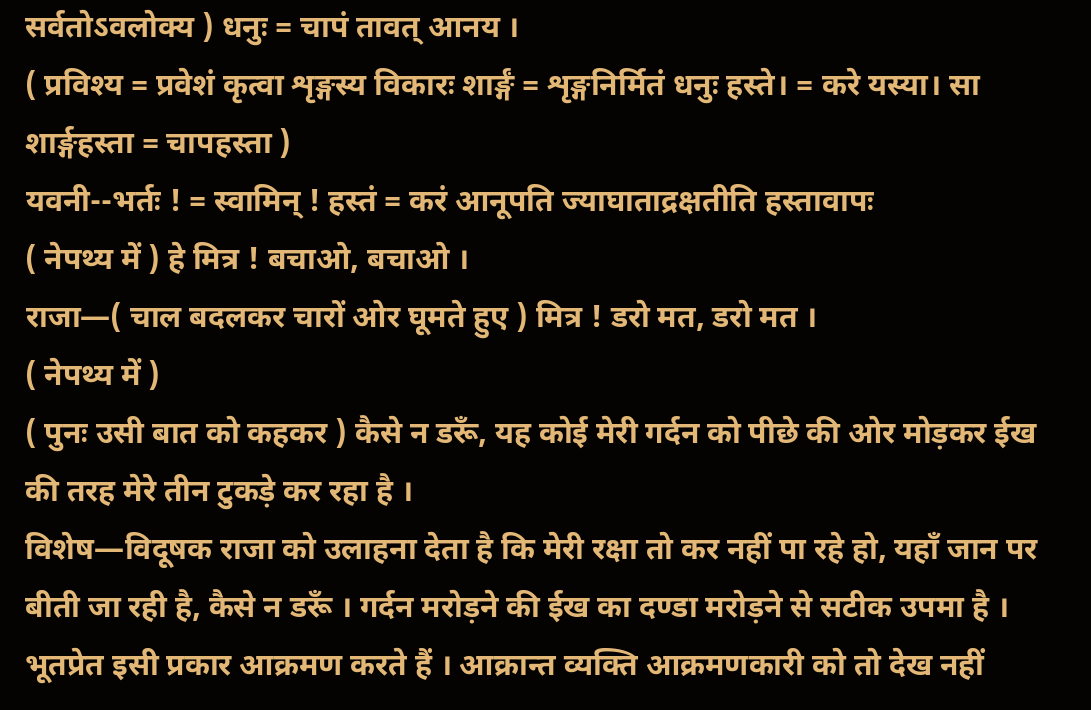सर्वतोऽवलोक्य ) धनुः = चापं तावत् आनय ।
( प्रविश्य = प्रवेशं कृत्वा शृङ्गस्य विकारः शार्ङ्गं = शृङ्गनिर्मितं धनुः हस्ते। = करे यस्या। सा शार्ङ्गहस्ता = चापहस्ता )
यवनी--भर्तः ! = स्वामिन् ! हस्तं = करं आनूपति ज्याघाताद्रक्षतीति हस्तावापः
( नेपथ्य में ) हे मित्र ! बचाओ, बचाओ ।
राजा—( चाल बदलकर चारों ओर घूमते हुए ) मित्र ! डरो मत, डरो मत ।
( नेपथ्य में )
( पुनः उसी बात को कहकर ) कैसे न डरूँ, यह कोई मेरी गर्दन को पीछे की ओर मोड़कर ईख की तरह मेरे तीन टुकड़े कर रहा है ।
विशेष—विदूषक राजा को उलाहना देता है कि मेरी रक्षा तो कर नहीं पा रहे हो, यहाँ जान पर बीती जा रही है, कैसे न डरूँ । गर्दन मरोड़ने की ईख का दण्डा मरोड़ने से सटीक उपमा है । भूतप्रेत इसी प्रकार आक्रमण करते हैं । आक्रान्त व्यक्ति आक्रमणकारी को तो देख नहीं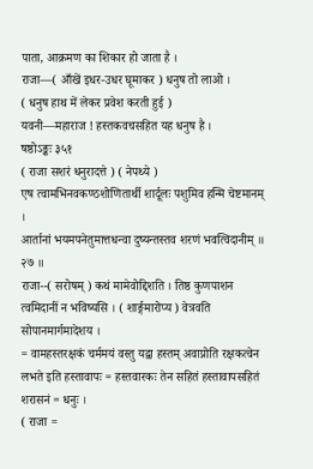पाता, आक्रमण का शिकार हो जाता है ।
राजा—( आँखें इधर-उधर घूमाकर ) धनुष तो लाओ ।
( धनुष हाथ में लेकर प्रवेश करती हुई )
यवनी—महाराज ! हस्तकवचसहित यह धनुष है ।
षष्ठोऽङ्कः ३५१
( राजा सशरं धनुरादत्ते ) ( नेपथ्ये )
एष त्वामभिनवकण्ठशोणितार्थी शार्दूलः पशुमिव हन्मि चेष्टमानम् ।
आर्तानां भयमपनेतुमात्तधन्वा दुष्यन्तस्तव शरणं भवत्विदानीम् ॥ २७ ॥
राजा--( सरोषम् ) कथं मामेवोद्दिशति । तिष्ठ कुणपाशन त्वमिदानीं न भविष्यसि । ( शार्ङ्गमारोप्य ) वेत्रवति सोपानमार्गमादेशय ।
= वामहस्तरक्षकं चर्ममयं वस्तु यद्वा हस्तम् अवाप्नोति रक्षकत्वेन लभते इति हस्तावापः = हस्तवारकः तेन सहितं हस्तावापसहितं शरासनं = धनुः ।
( राजा =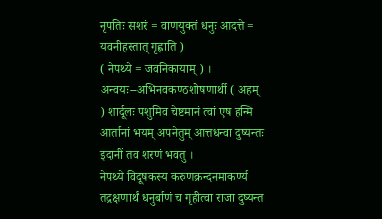नृपतिः सशरं = वाणयुक्तं धनुः आदत्ते = यवनीहस्तात् गृह्णाति )
( नेपथ्ये = जवनिकायाम् ) ।
अन्वयः--अभिनवकण्ठशोषणार्थी ( अहम् ) शार्दूलः पशुमिव चेष्टमानं त्वां एष हन्मि आर्तानां भयम् अपनेतुम् आत्तधन्वा दुष्यन्तः इदानीं तव शरणं भवतु ।
नेपथ्ये विदूषकस्य करुणक्रन्दनमाकर्ण्य तद्रक्षणार्थं धनुर्बाणं च गृहीत्वा राजा दुष्यन्त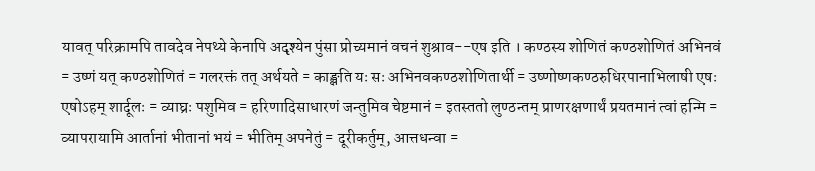यावत् परिक्रामपि तावदेव नेपथ्ये केनापि अदृश्येन पुंसा प्रोच्यमानं वचनं शुश्राव--एष इति । कण्ठस्य शोणितं कण्ठशोणितं अभिनवं = उष्णं यत् कण्ठशोणितं = गलरक्तं तत् अर्थयते = काङ्क्षति यः सः अभिनवकण्ठशोणितार्थी = उष्णोष्णकण्ठरुधिरपानाभिलाषी एषः एषोऽहम् शार्दूलः = व्याघ्रः पशुमिव = हरिणादिसाधारणं जन्तुमिव चेष्टमानं = इतस्ततो लुण्ठन्तम् प्राणरक्षणार्थं प्रयतमानं त्वां हन्मि = व्यापरायामि आर्तानां भीतानां भयं = भीतिम् अपनेतुं = दूरीकर्तुम्, आत्तधन्वा =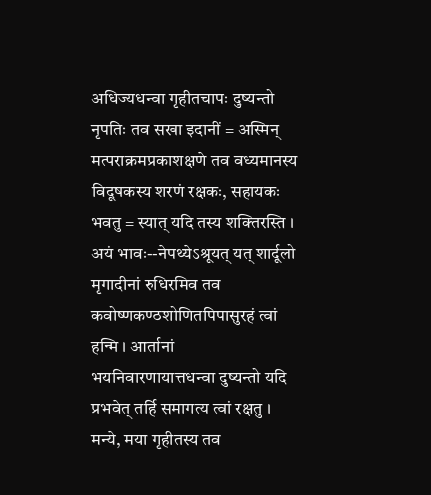अधिज्यधन्वा गृहीतचापः दुष्यन्तो नृपतिः तव सखा इदानीं = अस्मिन् मत्पराक्रमप्रकाशक्षणे तव वध्यमानस्य विदूषकस्य शरणं रक्षकः, सहायकः भवतु = स्यात् यदि तस्य शक्तिरस्ति ।
अयं भावः--नेपथ्येऽश्रूयत् यत् शार्दूलो मृगादीनां रुधिरमिव तव कवोष्णकण्ठशोणितपिपासुरहं त्वां हन्मि । आर्तानां भयनिवारणायात्तधन्वा दुष्यन्तो यदि प्रभवेत् तर्हि समागत्य त्वां रक्षतु । मन्ये, मया गृहीतस्य तव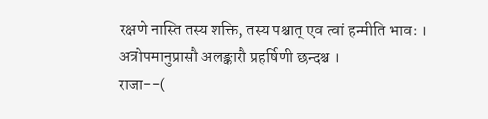रक्षणे नास्ति तस्य शक्ति, तस्य पश्चात् एव त्वां हन्मीति भावः । अत्रोपमानुप्रासौ अलङ्कारौ प्रहर्षिणी छन्दश्च ।
राजा--(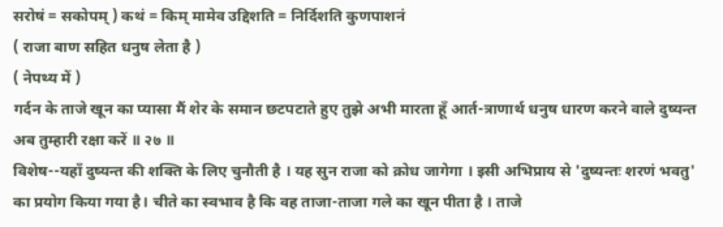सरोषं = सकोपम् ) कथं = किम् मामेव उद्दिशति = निर्दिशति कुणपाशनं
( राजा बाण सहित धनुष लेता है )
( नेपथ्य में )
गर्दन के ताजे खून का प्यासा मैं शेर के समान छटपटाते हुए तुझे अभी मारता हूँ आर्त-त्राणार्थ धनुष धारण करने वाले दुष्यन्त अब तुम्हारी रक्षा करें ॥ २७ ॥
विशेष--यहाँ दुष्यन्त की शक्ति के लिए चुनौती है । यह सुन राजा को क्रोध जागेगा । इसी अभिप्राय से 'दुष्यन्तः शरणं भवतु' का प्रयोग किया गया है। चीते का स्वभाव है कि वह ताजा-ताजा गले का खून पीता है । ताजे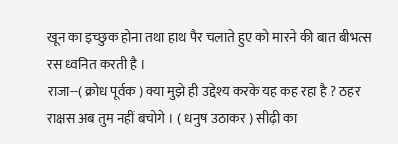खून का इच्छुक होना तथा हाथ पैर चलाते हुए को मारने की बात बीभत्स रस ध्वनित करती है ।
राजा--( क्रोध पूर्वक ) क्या मुझे ही उद्देश्य करके यह कह रहा है ? ठहर राक्षस अब तुम नहीं बचोगे । ( धनुष उठाकर ) सीढ़ी का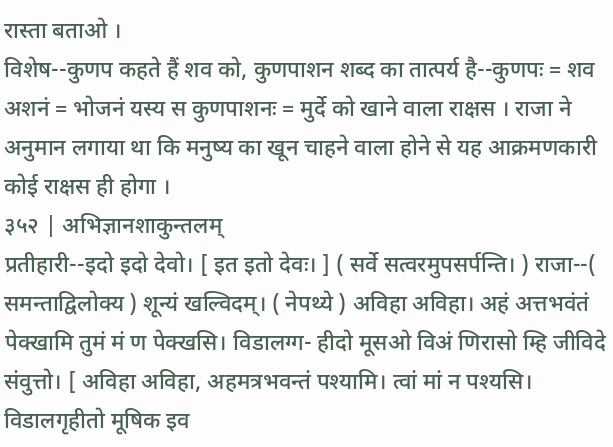रास्ता बताओ ।
विशेष--कुणप कहते हैं शव को, कुणपाशन शब्द का तात्पर्य है--कुणपः = शव अशनं = भोजनं यस्य स कुणपाशनः = मुर्दे को खाने वाला राक्षस । राजा ने अनुमान लगाया था कि मनुष्य का खून चाहने वाला होने से यह आक्रमणकारी कोई राक्षस ही होगा ।
३५२ | अभिज्ञानशाकुन्तलम्
प्रतीहारी--इदो इदो देवो। [ इत इतो देवः। ] ( सर्वे सत्वरमुपसर्पन्ति। ) राजा--( समन्ताद्विलोक्य ) शून्यं खल्विदम्। ( नेपथ्ये ) अविहा अविहा। अहं अत्तभवंतं पेक्खामि तुमं मं ण पेक्खसि। विडालग्ग- हीदो मूसओ विअं णिरासो म्हि जीविदे संवुत्तो। [ अविहा अविहा, अहमत्रभवन्तं पश्यामि। त्वां मां न पश्यसि। विडालगृहीतो मूषिक इव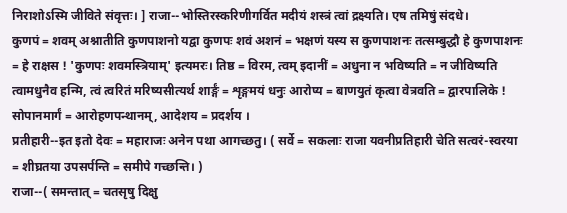निराशोऽस्मि जीविते संवृत्तः। ] राजा--भोस्तिरस्करिणीगर्वित मदीयं शस्त्रं त्वां द्रक्ष्यति। एष तमिषुं संदधे।
कुणपं = शवम् अश्नातीति कुणपाशनो यद्वा कुणपः शवं अशनं = भक्षणं यस्य स कुणपाशनः तत्सम्बुद्धौ हे कुणपाशनः = हे राक्षस ! 'कुणपः शवमस्त्रियाम्' इत्यमरः। तिष्ठ = विरम, त्वम् इदानीं = अधुना न भविष्यति = न जीविष्यति त्वामधुनैव हन्मि, त्वं त्वरितं मरिष्यसीत्यर्थ शार्ङ्गं = शृङ्गमयं धनुः आरोप्य = बाणयुतं कृत्वा वेत्रवति = द्वारपालिके ! सोपानमार्गं = आरोहणपन्थानम्, आदेशय = प्रदर्शय ।
प्रतीहारी--इत इतो देवः = महाराजः अनेन पथा आगच्छतु। ( सर्वे = सकलाः राजा यवनीप्रतिहारी चेति सत्वरं-स्वरया = शीघ्रतया उपसर्पन्ति = समीपे गच्छन्ति। )
राजा--( समन्तात् = चतसृषु दिक्षु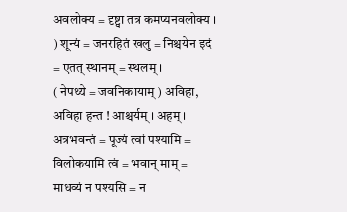अवलोक्य = दृष्ट्वा तत्र कमप्यनवलोक्य । ) शून्यं = जनरहितं खलु = निश्चयेन इदं = एतत् स्थानम् = स्थलम् ।
( नेपथ्ये = जवनिकायाम् ) अविहा, अविहा हन्त ! आश्चर्यम् । अहम् । अत्रभवन्तं = पूज्यं त्वां पश्यामि = विलोकयामि त्वं = भवान् माम् = माधव्यं न पश्यसि = न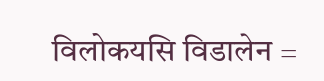विलोकयसि विडालेन =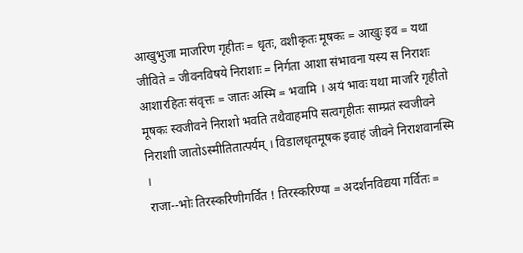आखुभुजा मार्जारेण गृहीतः = धृतः, वशीकृतः मूषकः = आखुः इव = यथा जीविते = जीवनविषये निराशाः = निर्गता आशा संभावना यस्य स निराशः आशारहितः संवृत्तः = जातः अस्मि = भवामि । अयं भावः यथा मार्जारे गृहीतो मूषकः स्वजीवने निराशो भवति तथैवाहमपि सत्वगृहीतः साम्प्रतं स्वजीवने निराशाी जातोऽस्मीतितात्पर्यम् । विडालधृतमूषक इवाहं जीवने निराशवानस्मि ।
राजा--भोः तिरस्करिणीगर्वित ! तिरस्करिण्या = अदर्शनविद्यया गर्वितः =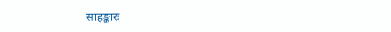साहङ्कारः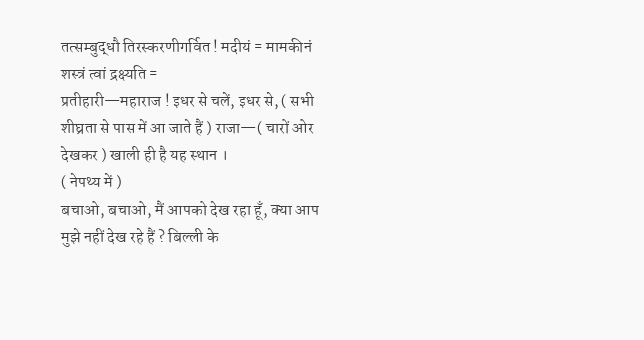तत्सम्बुद्धौ तिरस्करणीगर्वित ! मदीयं = मामकीनं शस्त्रं त्वां द्रक्ष्यति =
प्रतीहारी—महाराज ! इधर से चलें, इधर से, ( सभी शीघ्रता से पास में आ जाते हैं ) राजा—( चारों ओर देखकर ) खाली ही है यह स्थान ।
( नेपथ्य में )
बचाओ, बचाओ, मैं आपको देख रहा हूँ, क्या आप मुझे नहीं देख रहे हैं ? बिल्ली के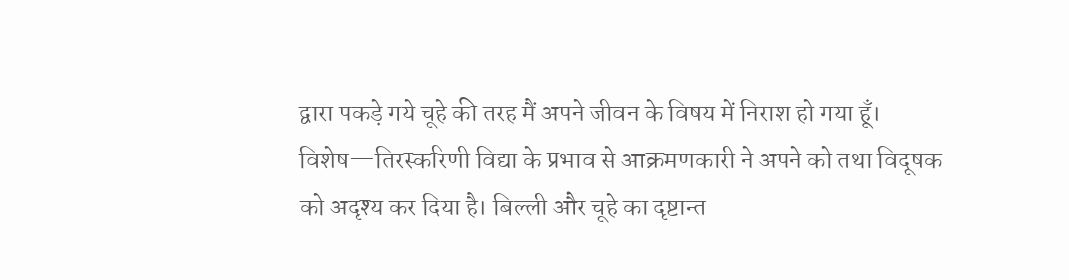द्वारा पकड़े गये चूहे की तरह मैं अपने जीवन के विषय में निराश हो गया हूँ।
विशेष—तिरस्करिणी विद्या के प्रभाव से आक्रमणकारी ने अपने को तथा विदूषक को अदृश्य कर दिया है। बिल्ली और चूहे का दृष्टान्त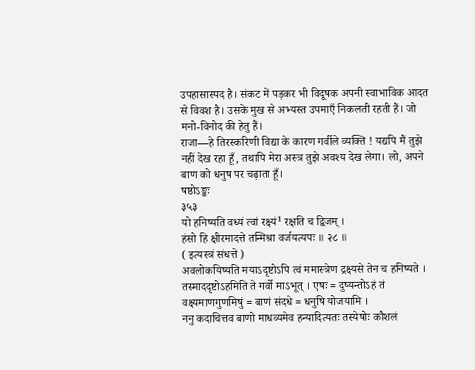उपहासास्पद है। संकट में पड़कर भी विदूषक अपनी स्वाभाविक आदत से विवश है। उसके मुख से अभ्यस्त उपमाएँ निकलती रहती हैं। जो मनो-विनोद की हेतु हैं।
राजा—हे तिरस्करिणी विद्या के कारण गर्वीले व्यक्ति ! यद्यपि मैं तुझे नहीं देख रहा हूँ, तथापि मेरा अस्त्र तुझे अवश्य देख लेगा। लो, अपने बाण को धनुष पर चढ़ाता हूँ।
षष्ठोऽङ्कः
३५३
यो हनिष्यति वध्यं त्वां रक्ष्यं¹ रक्षति च द्विजम् ।
हंसो हि क्षीरमादत्ते तन्मिश्रा वर्जयत्यपः ॥ २८ ॥
( इत्यस्त्रं संधत्ते )
अवलोकयिष्यति मयाऽदृष्टोऽपि त्वं ममास्त्रेण द्रक्ष्यसे तेन च हनिष्यते । तस्माददृष्टोऽहमिति ते गर्वो माऽभूत् । एषः = दुष्यन्तोऽहं तं वक्ष्यमाणगुणमिषुं = बाणं संदधे = धनुषि योजयामि ।
ननु कदाचित्तव बाणो माधव्यमेव हन्यादित्यतः तस्येषोः कौशलं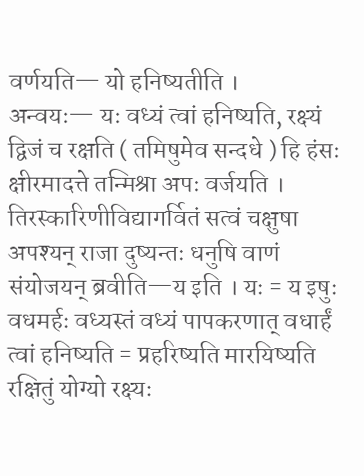वर्णयति— यो हनिष्यतीति ।
अन्वयः— यः वध्यं त्वां हनिष्यति, रक्ष्यं द्विजं च रक्षति ( तमिषुमेव सन्दधे ) हि हंसः क्षीरमादत्ते तन्मिश्रा अपः वर्जयति ।
तिरस्कारिणीविद्यागर्वितं सत्वं चक्षुषा अपश्यन् राजा दुष्यन्तः धनुषि वाणं संयोजयन् ब्रवीति—य इति । यः = य इषुः वधमर्हः वध्यस्तं वध्यं पापकरणात् वधार्हं त्वां हनिष्यति = प्रहरिष्यति मारयिष्यति रक्षितुं योग्यो रक्ष्यः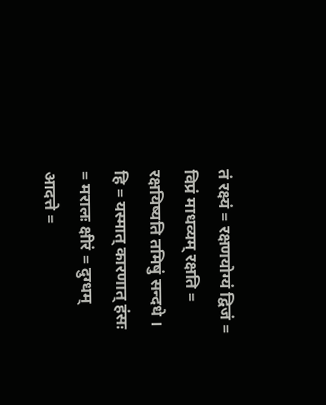तं रक्ष्यं = रक्षणयोग्यं द्विजं = विप्रं माधव्यम् रक्षति = रक्षयिष्यति तमिषुं सन्दधे । हि = यस्मात् कारणात् हंसः = मरालः क्षीरं = दुग्धम् आदत्ते =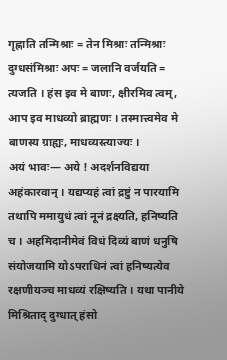गृह्णाति तन्मिश्राः = तेन मिश्राः तन्मिश्राः दुग्धसंमिश्राः अपः = जलानि वर्जयति = त्यजति । हंस इव मे बाणः, क्षीरमिव त्वम्, आप इव माधव्यो ब्राह्मणः । तस्मात्त्वमेव मे बाणस्य ग्राह्यः, माधव्यस्त्याज्यः ।
अयं भावः— अये ! अदर्शनविद्यया अहंकारवान् । यद्यप्यहं त्वां द्रष्टुं न पारयामि तथापि ममायुधं त्वां नूनं द्रक्ष्यति, हनिष्यति च । अहमिदानीमेवं विधं दिव्यं बाणं धनुषि संयोजयामि योऽपराधिनं त्वां हनिष्यत्येव रक्षणीयञ्च माधव्यं रक्षिष्यति । यथा पानीये मिश्रिताद् दुग्धात् हंसो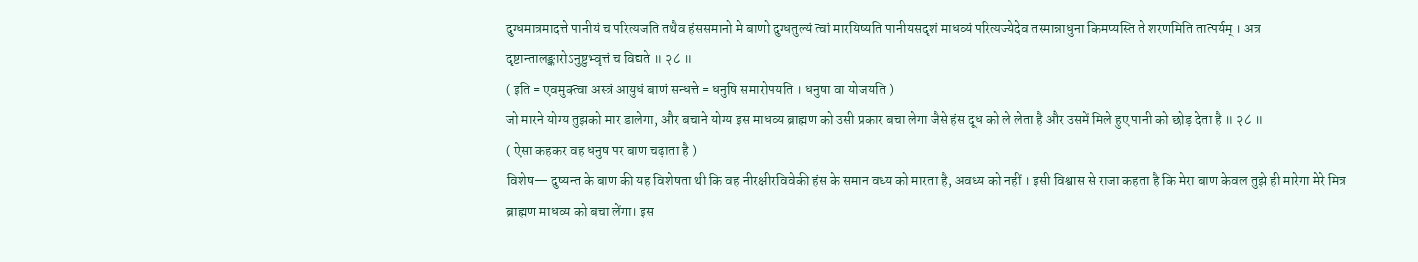दुग्धमात्रमादत्ते पानीयं च परित्यजति तथैव हंससमानो मे बाणो दुग्धतुल्यं त्वां मारयिष्यति पानीयसदृशं माधव्यं परित्यज्येदेव तस्मान्नाधुना किमप्यस्ति ते शरणमिति तात्पर्यम् । अत्र दृष्टान्तालङ्कारोऽनुष्टुभ्वृत्तं च विद्यते ॥ २८ ॥
( इति = एवमुक्त्वा अस्त्रं आयुधं बाणं सन्धत्ते = धनुषि समारोपयति । धनुषा वा योजयति )
जो मारने योग्य तुझको मार डालेगा, और बचाने योग्य इस माधव्य ब्राह्मण को उसी प्रकार बचा लेगा जैसे हंस दूध को ले लेता है और उसमें मिले हुए पानी को छोड़ देता है ॥ २८ ॥
( ऐसा कहकर वह धनुष पर बाण चढ़ाता है )
विशेष— दुष्यन्त के बाण की यह विशेषता थी कि वह नीरक्षीरविवेकी हंस के समान वध्य को मारता है, अवध्य को नहीं । इसी विश्वास से राजा कहता है कि मेरा बाण केवल तुझे ही मारेगा मेरे मित्र ब्राह्मण माधव्य को बचा लेंगा। इस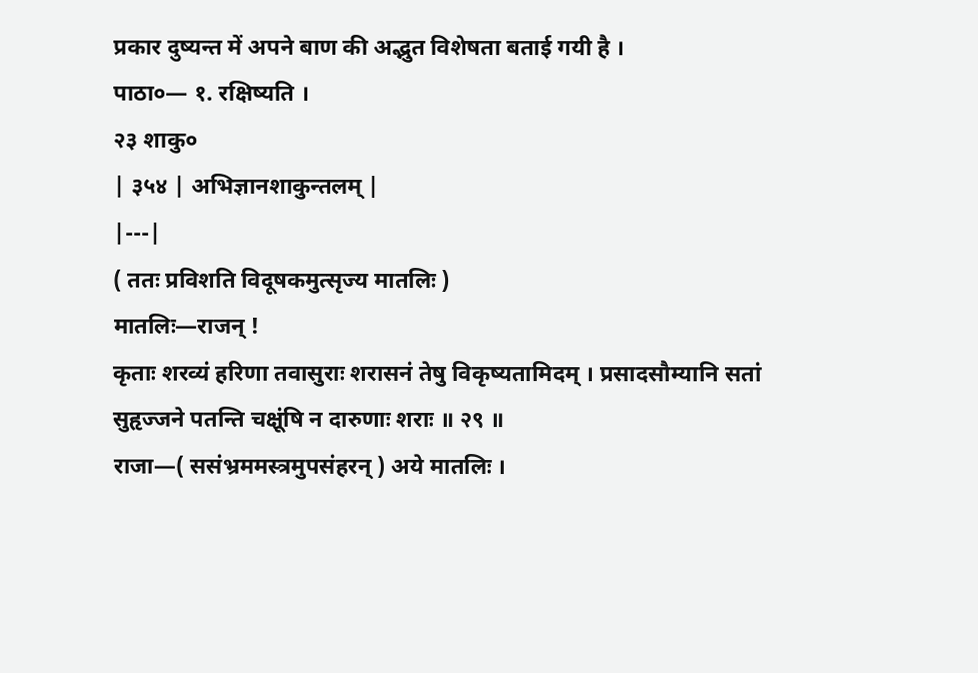प्रकार दुष्यन्त में अपने बाण की अद्भुत विशेषता बताई गयी है ।
पाठा०— १. रक्षिष्यति ।
२३ शाकु०
| ३५४ | अभिज्ञानशाकुन्तलम् |
|---|
( ततः प्रविशति विदूषकमुत्सृज्य मातलिः )
मातलिः—राजन् !
कृताः शरव्यं हरिणा तवासुराः शरासनं तेषु विकृष्यतामिदम् । प्रसादसौम्यानि सतां सुहृज्जने पतन्ति चक्षूंषि न दारुणाः शराः ॥ २९ ॥
राजा—( ससंभ्रममस्त्रमुपसंहरन् ) अये मातलिः ।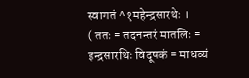स्वागतं ^१महेन्द्रसारथेः ।
( ततः = तदनन्तरं मातलिः = इन्द्रसारथिः विदूषकं = माधव्यं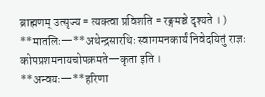ब्राह्मणम् उत्सृज्य = त्यक्त्वा प्रविशति = रङ्गमञ्चे दृश्यते । )
**मातलिः—**अथेन्द्रसारथिः स्वागमनकार्यं निवेदयितुं राज्ञः कोपप्रशमनायचोपक्रमते—कृता इति ।
**अन्वयः—**हरिणा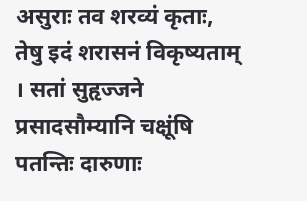असुराः तव शरव्यं कृताः, तेषु इदं शरासनं विकृष्यताम् । सतां सुहृज्जने प्रसादसौम्यानि चक्षूंषि पतन्तिः दारुणाः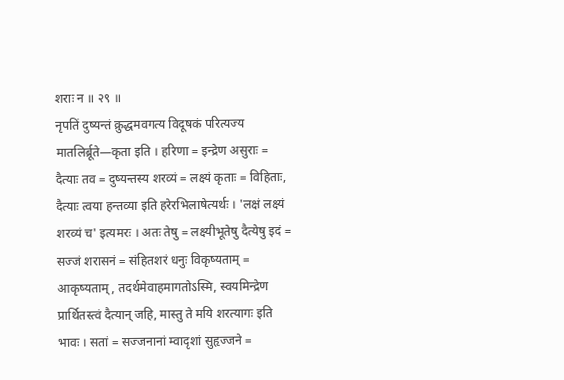शराः न ॥ २९ ॥
नृपतिं दुष्यन्तं क्रुद्धमवगत्य विदूषकं परित्यज्य मातलिर्ब्रूते—कृता इति । हरिणा = इन्द्रेण असुराः = दैत्याः तव = दुष्यन्तस्य शरव्यं = लक्ष्यं कृताः = विहिताः, दैत्याः त्वया हन्तव्या इति हरेरभिलाषेत्यर्थः । 'लक्षं लक्ष्यं शरव्यं च' इत्यमरः । अतः तेषु = लक्ष्यीभूतेषु दैत्येषु इदं = सज्जं शरासनं = संहितशरं धनुः विकृष्यताम् = आकृष्यताम्, तदर्थमेवाहमागतोऽस्मि, स्वयमिन्द्रेण प्रार्थितस्त्वं दैत्यान् जहि, मास्तु ते मयि शरत्यागः इति भावः । सतां = सज्जनानां म्वादृशां सुहृज्जने =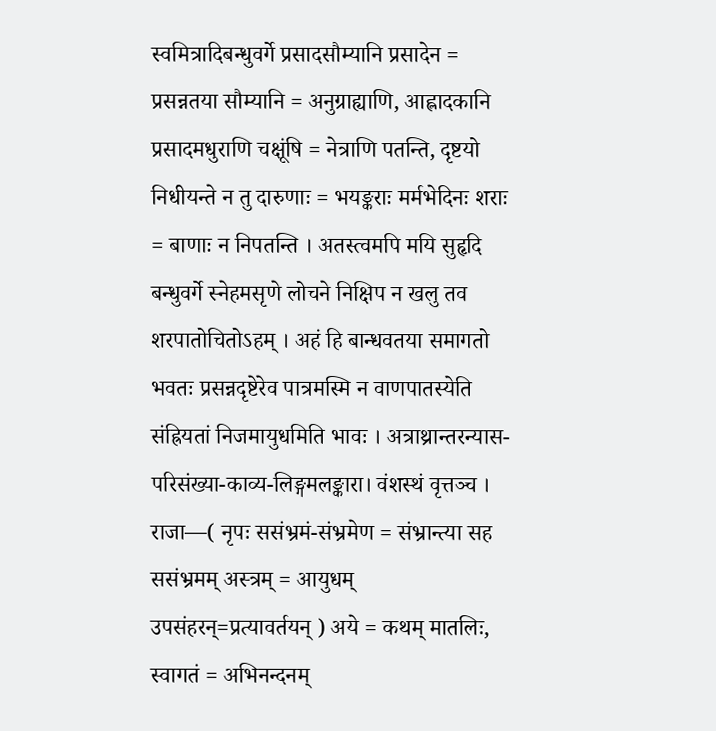स्वमित्रादिबन्धुवर्गे प्रसादसौम्यानि प्रसादेन = प्रसन्नतया सौम्यानि = अनुग्राह्याणि, आह्लादकानि प्रसादमधुराणि चक्षूंषि = नेत्राणि पतन्ति, दृष्टयो निधीयन्ते न तु दारुणाः = भयङ्कराः मर्मभेदिनः शराः = बाणाः न निपतन्ति । अतस्त्वमपि मयि सुहृदि बन्धुवर्गे स्नेहमसृणे लोचने निक्षिप न खलु तव शरपातोचितोऽहम् । अहं हि बान्धवतया समागतो भवतः प्रसन्नदृष्टेरेव पात्रमस्मि न वाणपातस्येति संह्रियतां निजमायुधमिति भावः । अत्राथ्रान्तरन्यास-परिसंख्या-काव्य-लिङ्गमलङ्कारा। वंशस्थं वृत्तञ्च ।
राजा—( नृपः ससंभ्रमं-संभ्रमेण = संभ्रान्त्या सह ससंभ्रमम् अस्त्रम् = आयुधम् उपसंहरन्=प्रत्यावर्तयन् ) अये = कथम् मातलिः, स्वागतं = अभिनन्दनम्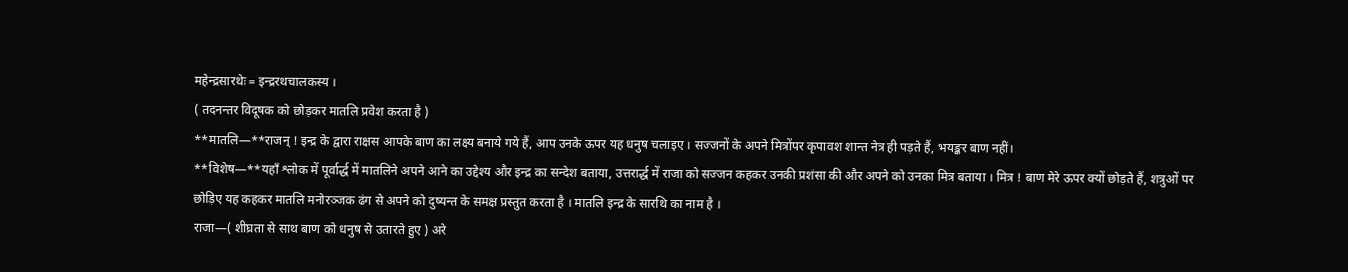महेन्द्रसारथेः = इन्द्ररथचालकस्य ।
( तदनन्तर विदूषक को छोड़कर मातलि प्रवेश करता है )
**मातलि—**राजन् ! इन्द्र के द्वारा राक्षस आपके बाण का लक्ष्य बनाये गये हैं, आप उनके ऊपर यह धनुष चलाइए । सज्जनों के अपने मित्रोंपर कृपावश शान्त नेत्र ही पड़ते हैं, भयङ्कर बाण नहीं।
**विशेष—**यहाँ श्लोक में पूर्वार्द्ध में मातलिने अपने आने का उद्देश्य और इन्द्र का सन्देश बताया, उत्तरार्द्ध में राजा को सज्जन कहकर उनकी प्रशंसा की और अपने को उनका मित्र बताया । मित्र ! बाण मेरे ऊपर क्यों छोड़ते हैं, शत्रुओं पर छोड़िए यह कहकर मातलि मनोरञ्जक ढंग से अपने को दुष्यन्त के समक्ष प्रस्तुत करता है । मातलि इन्द्र के सारथि का नाम है ।
राजा—( शीघ्रता से साथ बाण को धनुष से उतारते हुए ) अरे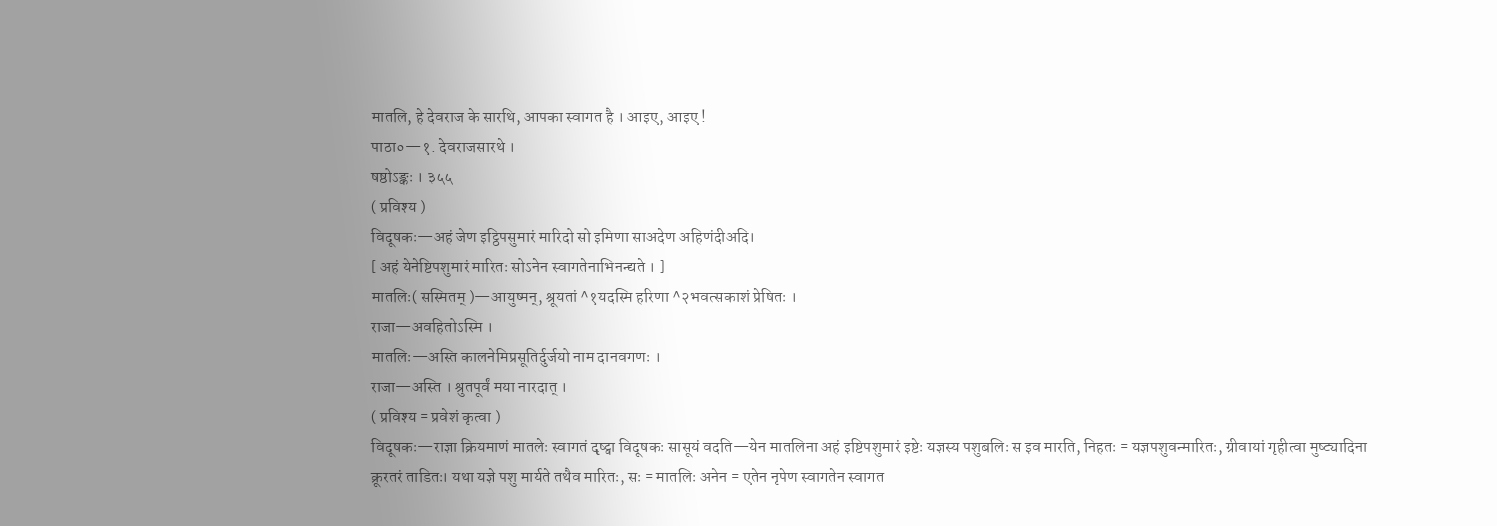मातलि, हे देवराज के सारथि, आपका स्वागत है । आइए, आइए !
पाठा०—१. देवराजसारथे ।
षष्ठोऽङ्कः । ३५५
( प्रविश्य )
विदूषकः—अहं जेण इट्ठिपसुमारं मारिदो सो इमिणा साअदेण अहिणंदीअदि।
[ अहं येनेष्टिपशुमारं मारितः सोऽनेन स्वागतेनाभिनन्द्यते । ]
मातलिः( सस्मितम् )—आयुष्मन्, श्रूयतां ^१यदस्मि हरिणा ^२भवत्सकाशं प्रेषितः ।
राजा—अवहितोऽस्मि ।
मातलिः—अस्ति कालनेमिप्रसूतिर्दुर्जयो नाम दानवगणः ।
राजा—अस्ति । श्रुतपूर्वं मया नारदात् ।
( प्रविश्य = प्रवेशं कृत्वा )
विदूषकः—राज्ञा क्रियमाणं मातलेः स्वागतं दृष्ट्वा विदूषकः सासूयं वदति—येन मातलिना अहं इष्टिपशुमारं इष्टेः यज्ञस्य पशुबलिः स इव मारति, निहतः = यज्ञपशुवन्मारितः, ग्रीवायां गृहीत्वा मुष्ट्यादिना क्रूरतरं ताडितः। यथा यज्ञे पशु मार्यते तथैव मारितः, सः = मातलिः अनेन = एतेन नृपेण स्वागतेन स्वागत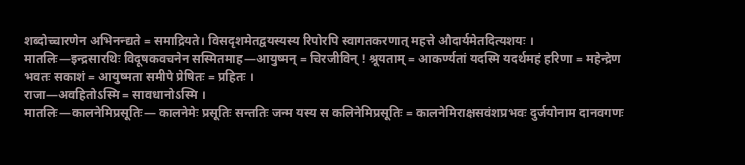शब्दोच्चारणेन अभिनन्द्यते = समाद्रियते। विसदृशमेतद्वयस्यस्य रिपोरपि स्वागतकरणात् महत्ते औदार्यमेतदित्यशयः ।
मातलिः—इन्द्रसारथिः विदूषकवचनेन सस्मितमाह—आयुष्मन् = चिरजीविन् ! श्रूयताम् = आकर्ण्यतां यदस्मि यदर्थमहं हरिणा = महेन्द्रेण भवतः सकाशं = आयुष्मता समीपे प्रेषितः = प्रहितः ।
राजा—अवहितोऽस्मि = सावधानोऽस्मि ।
मातलिः—कालनेमिप्रसूतिः— कालनेमेः प्रसूतिः सन्ततिः जन्म यस्य स कलिनेमिप्रसूतिः = कालनेमिराक्षसवंशप्रभवः दुर्जयोनाम दानवगणः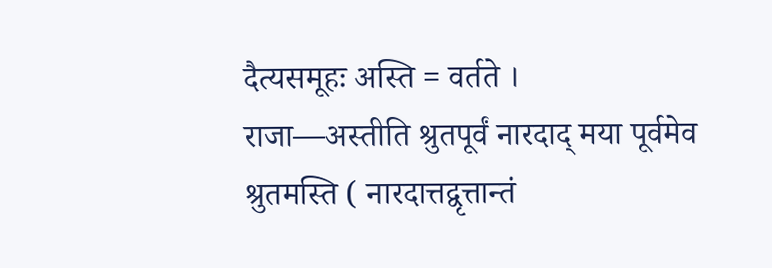दैत्यसमूहः अस्ति = वर्तते ।
राजा—अस्तीति श्रुतपूर्वं नारदाद् मया पूर्वमेव श्रुतमस्ति ( नारदात्तद्वृत्तान्तं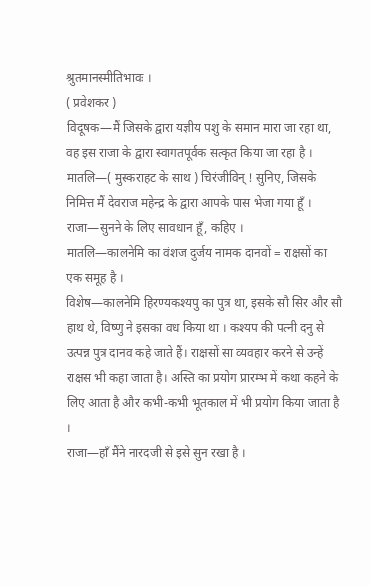श्रुतमानस्मीतिभावः ।
( प्रवेशकर )
विदूषक—मैं जिसके द्वारा यज्ञीय पशु के समान मारा जा रहा था, वह इस राजा के द्वारा स्वागतपूर्वक सत्कृत किया जा रहा है ।
मातलि—( मुस्कराहट के साथ ) चिरंजीविन् ! सुनिए, जिसके निमित्त मैं देवराज महेन्द्र के द्वारा आपके पास भेजा गया हूँ ।
राजा—सुनने के लिए सावधान हूँ, कहिए ।
मातलि—कालनेमि का वंशज दुर्जय नामक दानवों = राक्षसों का एक समूह है ।
विशेष—कालनेमि हिरण्यकश्यपु का पुत्र था, इसके सौ सिर और सौ हाथ थे, विष्णु ने इसका वध किया था । कश्यप की पत्नी दनु से उत्पन्न पुत्र दानव कहे जाते हैं। राक्षसों सा व्यवहार करने से उन्हें राक्षस भी कहा जाता है। अस्ति का प्रयोग प्रारम्भ में कथा कहने के लिए आता है और कभी-कभी भूतकाल में भी प्रयोग किया जाता है ।
राजा—हाँ मैंने नारदजी से इसे सुन रखा है ।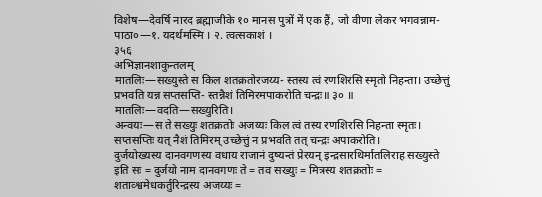विशेष—देवर्षि नारद ब्रह्माजीके १० मानस पुत्रों में एक हैं, जो वीणा लेकर भगवन्नाम-
पाठा०—१. यदर्थमस्मि । २. त्वत्सकाशं ।
३५६
अभिज्ञानशाकुन्तलम्
मातलिः—सख्युस्ते स किल शतक्रतोरजय्य- स्तस्य त्वं रणशिरसि स्मृतो निहन्ता। उच्छेत्तुं प्रभवति यन्न सप्तसप्ति- स्तन्नैशं तिमिरमपाकरोति चन्द्रः॥ ३० ॥
मातलिः—वदति—सख्युरिति।
अन्वयः—स ते सख्युः शतक्रतोः अजय्यः किल त्वं तस्य रणशिरसि निहन्ता स्मृतः। सप्तसप्तिः यत् नैशं तिमिरम् उच्छेत्तुं न प्रभवति तत् चन्द्रः अपाकरोति।
दुर्जयोख्यस्य दानवगणस्य वधाय राजानं दुष्यन्तं प्रेरयन् इन्द्रसारथिर्मातलिराह सख्युस्ते इति सः = दुर्जयो नाम दानवगणः ते = तव सख्युः = मित्रस्य शतक्रतोः = शताव्श्वमेधकर्तुरिन्द्रस्य अजय्यः =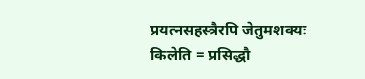प्रयत्नसहस्त्रैरपि जेतुमशक्यः किलेति = प्रसिद्धौ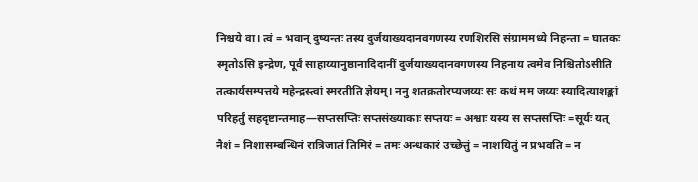निश्चये वा। त्वं = भवान् दुष्यन्तः तस्य दुर्जयाख्यदानवगणस्य रणशिरसि संग्राममध्ये निहन्ता = घातकः स्मृतोऽसि इन्द्रेण, पूर्वं साहाय्यानुष्ठानादिदानीं दुर्जयाख्यदानवगणस्य निहनाय त्वमेव निश्चितोऽसीति तत्कार्यसम्पत्तये महेन्द्रस्त्वां स्मरतीति ज्ञेयम्। ननु शतक्रतोरप्यजय्यः सः कथं मम जय्यः स्यादित्याशङ्कां परिहर्तुं सहदृष्टान्तमाह—सप्तसप्तिः सप्तसंख्याकाः सप्तयः = अश्वाः यस्य स सप्तसप्तिः =सूर्यः यत् नैशं = निशासम्बन्धिनं रात्रिजातं तिमिरं = तमः अन्धकारं उच्छेत्तुं = नाशयितुं न प्रभवति = न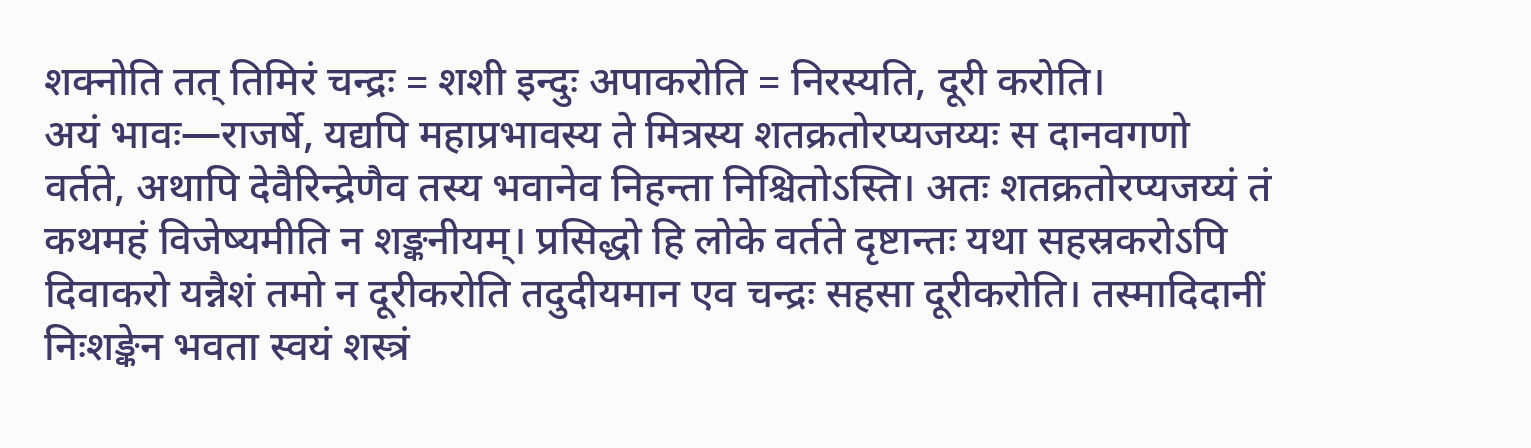शक्नोति तत् तिमिरं चन्द्रः = शशी इन्दुः अपाकरोति = निरस्यति, दूरी करोति।
अयं भावः—राजर्षे, यद्यपि महाप्रभावस्य ते मित्रस्य शतक्रतोरप्यजय्यः स दानवगणो वर्तते, अथापि देवैरिन्द्रेणैव तस्य भवानेव निहन्ता निश्चितोऽस्ति। अतः शतक्रतोरप्यजय्यं तं कथमहं विजेष्यमीति न शङ्कनीयम्। प्रसिद्धो हि लोके वर्तते दृष्टान्तः यथा सहस्रकरोऽपि दिवाकरो यन्नैशं तमो न दूरीकरोति तदुदीयमान एव चन्द्रः सहसा दूरीकरोति। तस्मादिदानीं निःशङ्केन भवता स्वयं शस्त्रं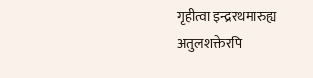गृहीत्वा इन्द्ररथमारुह्य अतुलशक्तेरपि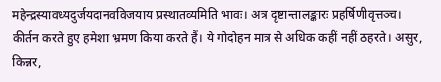महेन्द्रस्यावध्यदुर्जयदानवविजयाय प्रस्थातव्यमिति भावः। अत्र दृष्टान्तालङ्कारः प्रहर्षिणीवृत्तञ्च।
कीर्तन करते हुए हमेशा भ्रमण किया करते हैं। ये गोदोहन मात्र से अधिक कहीं नहीं ठहरते। असुर, किन्नर,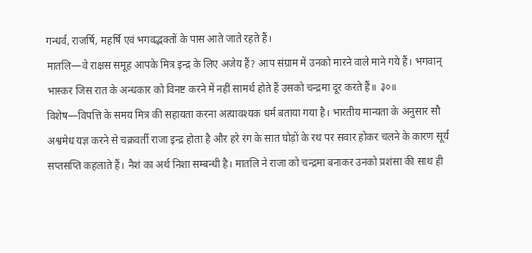गन्धर्व, राजर्षि, महर्षि एवं भगवद्भक्तों के पास आते जाते रहते हैं।
मातलि—वे राक्षस समूह आपके मित्र इन्द्र के लिए अजेय हैं? आप संग्राम में उनको मारने वाले माने गये हैं। भगवान् भास्कर जिस रात के अन्धकार को विनष्ट करने में नहीं सामर्थ होते हैं उसको चन्द्रमा दूर करते हैं॥ ३०॥
विशेष—विपत्ति के समय मित्र की सहायता करना अत्यावश्यक धर्म बताया गया है। भारतीय मान्यता के अनुसार सौ अश्वमेध यज्ञ करने से चक्रवर्ती राजा इन्द्र होता है और हरे रंग के सात घोड़ों के रथ पर सवार होकर चलने के कारण सूर्य सप्तसप्ति कहलाते हैं। नैशं का अर्थ निशा सम्बन्धी है। मातलि ने राजा को चन्द्रमा बनाकर उनको प्रशंसा की साथ ही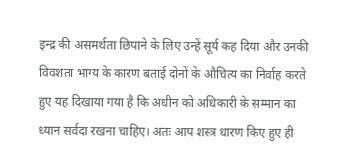इन्द्र की असमर्थता छिपाने के लिए उन्हें सूर्य कह दिया और उनकी विवशता भाग्य के कारण बताई दोनों के औचित्य का निर्वाह करते हुए यह दिखाया गया है कि अधीन को अधिकारी के सम्मान का ध्यान सर्वदा रखना चाहिए। अतः आप शस्त्र धारण किए हुए ही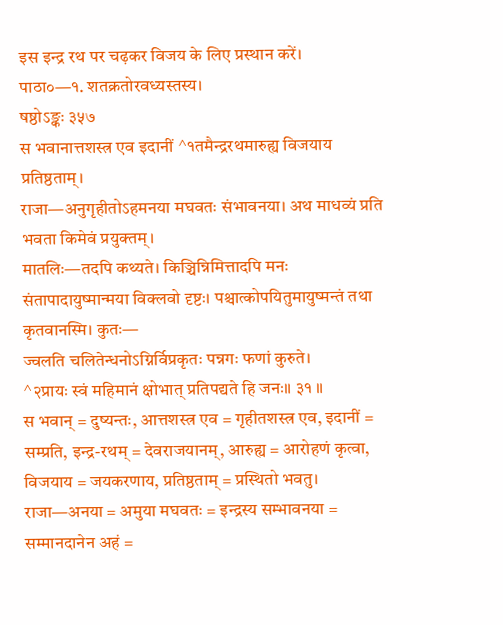इस इन्द्र रथ पर चढ़कर विजय के लिए प्रस्थान करें।
पाठा०—१. शतक्रतोरवध्यस्तस्य।
षष्ठोऽङ्कः ३५७
स भवानात्तशस्त्र एव इदानीं ^१तमैन्द्ररथमारुह्य विजयाय प्रतिष्ठताम्।
राजा—अनुगृहीतोऽहमनया मघवतः संभावनया। अथ माधव्यं प्रति भवता किमेवं प्रयुक्तम्।
मातलिः—तदपि कथ्यते। किञ्चिन्निमित्तादपि मनः संतापादायुष्मान्मया विक्लवो दृष्टः। पश्चात्कोपयितुमायुष्मन्तं तथा कृतवानस्मि। कुतः—
ज्वलति चलितेन्धनोऽग्निर्विप्रकृतः पन्नगः फणां कुरुते।
^२प्रायः स्वं महिमानं क्षोभात् प्रतिपद्यते हि जनः॥ ३१ ॥
स भवान् = दुष्यन्तः, आत्तशस्त्र एव = गृहीतशस्त्र एव, इदानीं = सम्प्रति, इन्द्र-रथम् = देवराजयानम्, आरुह्य = आरोहणं कृत्वा, विजयाय = जयकरणाय, प्रतिष्ठताम् = प्रस्थितो भवतु।
राजा—अनया = अमुया मघवतः = इन्द्रस्य सम्भावनया = सम्मानदानेन अहं =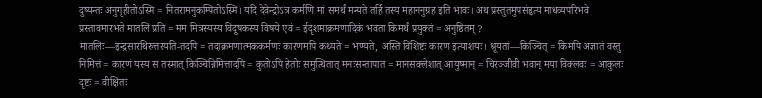दुष्यन्तः अनुगृहीतोऽस्मि = नितरामनुकम्पितोऽस्मि। यदि देवेन्द्रोऽत्र कर्मणि मां समर्थं मन्यते तर्हि तस्य महाननुग्रह इति भावः। अथ प्रस्तुतमुपसंहृत्य माधव्यपरिभवे प्रस्तावमारभते मातलिं प्रति = मम मित्रस्यस्य विदूषकस्य विषये एवं = ईदृशमाक्रमणादिकं भवता किमर्थं प्रयुक्तं = अनुष्ठितम् ?
मातलिः—इन्द्रसारथिरुत्तरयति-तदपि = तदाक्रमणात्मककर्मणः कारणमपि कथ्यते = भण्यते, अस्ति विशिष्टः कारण इत्याशयः। श्रूयतां—किञ्चित् = किमपि अज्ञातं वस्तु निमित्तं = कारणं यस्य स तस्मात् किञ्चिन्निमित्तादपि = कुतोऽपि हेतोः समुत्थितात् मनःसन्तापात = मानसक्लेशात् आयुष्मान् = चिरञ्जीवी भवान् मया विक्लवः = आकुलः दृष्टः = वीक्षितः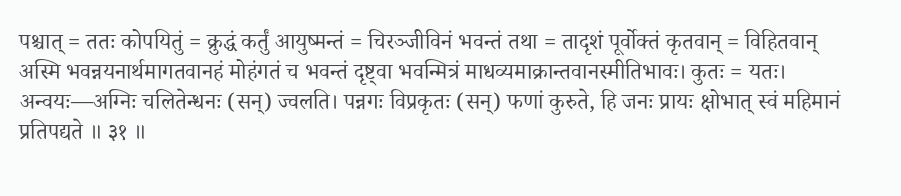पश्चात् = ततः कोपयितुं = क्रुद्धं कर्तुं आयुष्मन्तं = चिरञ्जीविनं भवन्तं तथा = तादृशं पूर्वोक्तं कृतवान् = विहितवान् अस्मि भवन्नयनार्थमागतवानहं मोहंगतं च भवन्तं दृष्ट्वा भवन्मित्रं माधव्यमाक्रान्तवानस्मीतिभावः। कुतः = यतः।
अन्वयः—अग्निः चलितेन्धनः (सन्) ज्वलति। पन्नगः विप्रकृतः (सन्) फणां कुरुते, हि जनः प्रायः क्षोभात् स्वं महिमानं प्रतिपद्यते ॥ ३१ ॥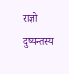राज्ञो दुष्यन्तस्य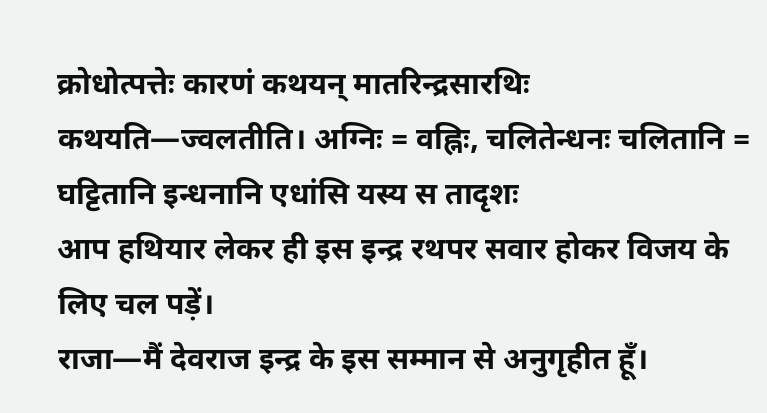क्रोधोत्पत्तेः कारणं कथयन् मातरिन्द्रसारथिः कथयति—ज्वलतीति। अग्निः = वह्निः, चलितेन्धनः चलितानि = घट्टितानि इन्धनानि एधांसि यस्य स तादृशः
आप हथियार लेकर ही इस इन्द्र रथपर सवार होकर विजय के लिए चल पड़ें।
राजा—मैं देवराज इन्द्र के इस सम्मान से अनुगृहीत हूँ।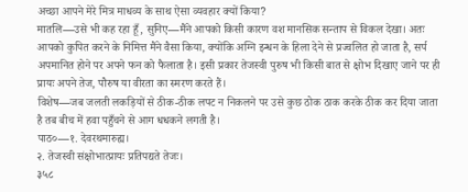अच्छा आपने मेरे मित्र माधव्य के साथ ऐसा व्यवहार क्यों किया?
मातलि—उसे भी कह रहा हूँ, सुनिए—मैंने आपको किसी कारण वश मानसिक सन्ताप से विकल देखा। अतः आपको कुपित करने के निमित्त मैंने वैसा किया, क्योंकि अग्नि इन्धन के हिला देने से प्रज्वलित हो जाता है, सर्प अपमानित होने पर अपने फन को फैलाता है। इसी प्रकार तेजस्वी पुरुष भी किसी बात से क्षोभ दिखाए जाने पर ही प्रायः अपने तेज, पौरुष या वीरता का स्मरण करते हैं।
विशेष—जब जलती लकड़ियों से ठीक-ठीक लपट न निकलने पर उसे कुछ ठोक ठाक करके ठीक कर दिया जाता है तब बीच में हवा पहुँचने से आग धधकने लगती है।
पाठ०—१. देवरथमारुह्य।
२. तेजस्वी संक्षोभात्प्रायः प्रतिपद्यते तेजः।
३५८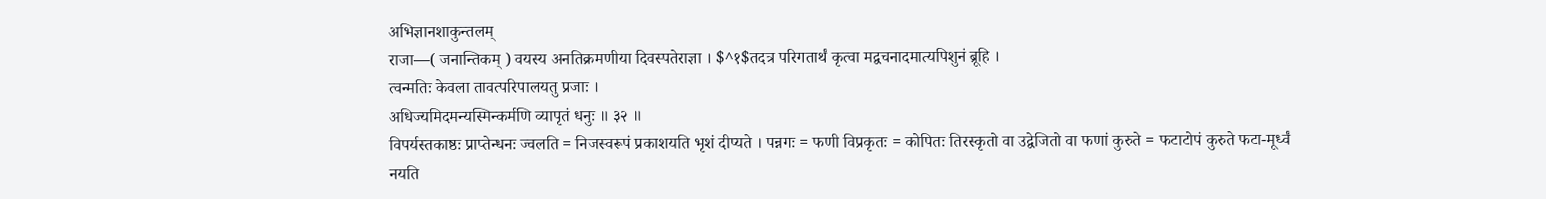अभिज्ञानशाकुन्तलम्
राजा—( जनान्तिकम् ) वयस्य अनतिक्रमणीया दिवस्पतेराज्ञा । $^१$तदत्र परिगतार्थं कृत्वा मद्वचनादमात्यपिशुनं ब्रूहि ।
त्वन्मतिः केवला तावत्परिपालयतु प्रजाः ।
अधिज्यमिदमन्यस्मिन्कर्मणि व्यापृतं धनुः ॥ ३२ ॥
विपर्यस्तकाष्ठः प्राप्तेन्धनः ज्वलति = निजस्वरूपं प्रकाशयति भृशं दीप्यते । पन्नगः = फणी विप्रकृतः = कोपितः तिरस्कृतो वा उद्वेजितो वा फणां कुरुते = फटाटोपं कुरुते फटा-मूर्ध्वं नयति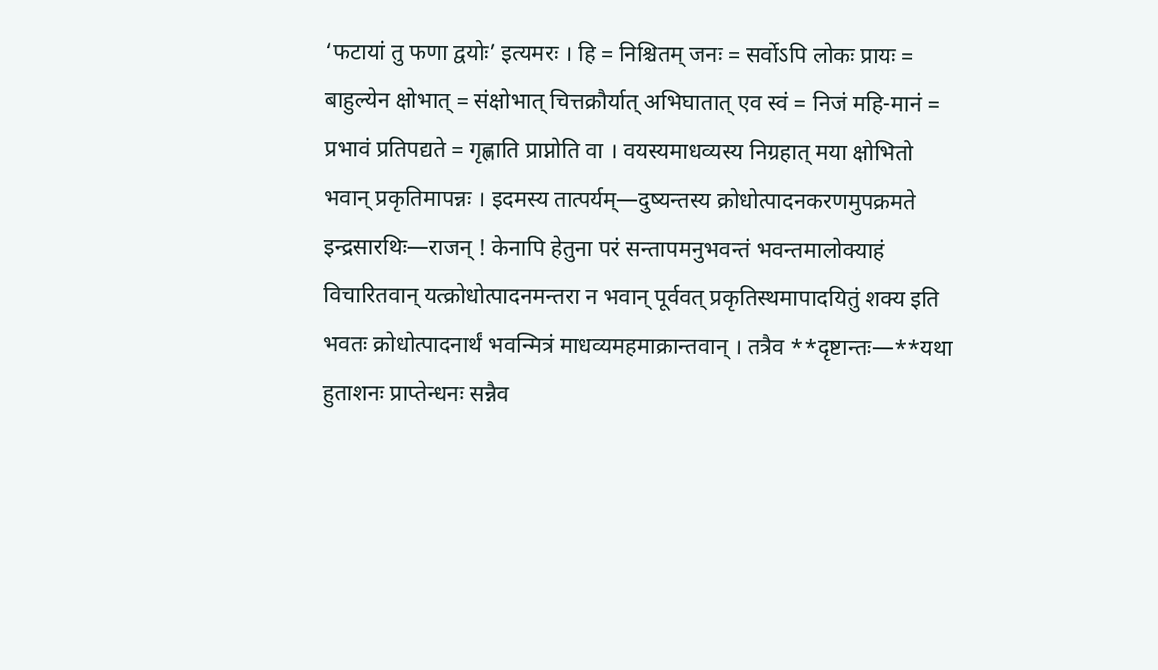‘फटायां तु फणा द्वयोः’ इत्यमरः । हि = निश्चितम् जनः = सर्वोऽपि लोकः प्रायः = बाहुल्येन क्षोभात् = संक्षोभात् चित्तक्रौर्यात् अभिघातात् एव स्वं = निजं महि-मानं = प्रभावं प्रतिपद्यते = गृह्णाति प्राप्नोति वा । वयस्यमाधव्यस्य निग्रहात् मया क्षोभितो भवान् प्रकृतिमापन्नः । इदमस्य तात्पर्यम्—दुष्यन्तस्य क्रोधोत्पादनकरणमुपक्रमते इन्द्रसारथिः—राजन् ! केनापि हेतुना परं सन्तापमनुभवन्तं भवन्तमालोक्याहं विचारितवान् यत्क्रोधोत्पादनमन्तरा न भवान् पूर्ववत् प्रकृतिस्थमापादयितुं शक्य इति भवतः क्रोधोत्पादनार्थं भवन्मित्रं माधव्यमहमाक्रान्तवान् । तत्रैव **दृष्टान्तः—**यथा हुताशनः प्राप्तेन्धनः सन्नैव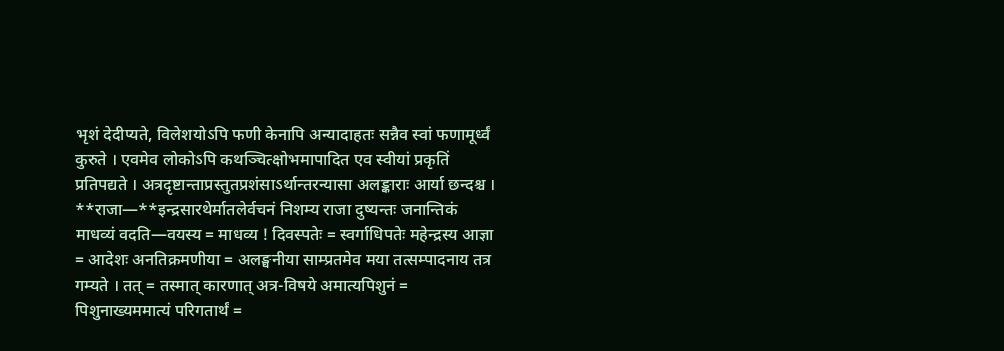भृशं देदीप्यते, विलेशयोऽपि फणी केनापि अन्यादाहतः सन्नैव स्वां फणामूर्ध्वं कुरुते । एवमेव लोकोऽपि कथञ्चित्क्षोभमापादित एव स्वीयां प्रकृतिं प्रतिपद्यते । अत्रदृष्टान्ताप्रस्तुतप्रशंसाऽर्थान्तरन्यासा अलङ्काराः आर्या छन्दश्च ।
**राजा—**इन्द्रसारथेर्मातलेर्वचनं निशम्य राजा दुष्यन्तः जनान्तिकं माधव्यं वदति—वयस्य = माधव्य ! दिवस्पतेः = स्वर्गाधिपतेः महेन्द्रस्य आज्ञा = आदेशः अनतिक्रमणीया = अलङ्घनीया साम्प्रतमेव मया तत्सम्पादनाय तत्र गम्यते । तत् = तस्मात् कारणात् अत्र-विषये अमात्यपिशुनं = पिशुनाख्यममात्यं परिगतार्थं =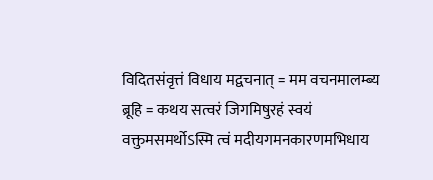विदितसंवृत्तं विधाय मद्वचनात् = मम वचनमालम्ब्य ब्रूहि = कथय सत्वरं जिगमिषुरहं स्वयं वक्तुमसमर्थोऽस्मि त्वं मदीयगमनकारणमभिधाय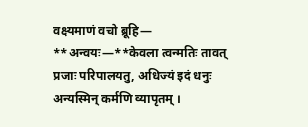वक्ष्यमाणं वचो ब्रूहि—
**अन्वयः—**केवला त्वन्मतिः तावत् प्रजाः परिपालयतु, अधिज्यं इदं धनुः अन्यस्मिन् कर्मणि व्यापृतम् ।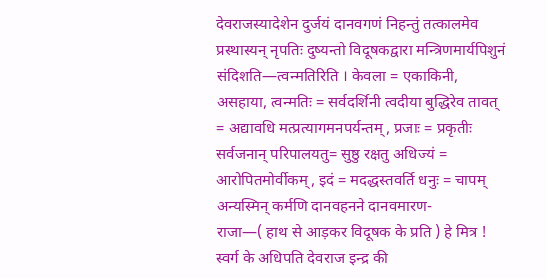देवराजस्यादेशेन दुर्जयं दानवगणं निहन्तुं तत्कालमेव प्रस्थास्यन् नृपतिः दुष्यन्तो विदूषकद्वारा मन्त्रिणमार्यपिशुनं संदिशति—त्वन्मतिरिति । केवला = एकाकिनी, असहाया, त्वन्मतिः = सर्वदर्शिनी त्वदीया बुद्धिरेव तावत् = अद्यावधि मत्प्रत्यागमनपर्यन्तम्, प्रजाः = प्रकृतीः सर्वजनान् परिपालयतु= सुष्ठु रक्षतु अधिज्यं = आरोपितमोर्वीकम्, इदं = मदद्धस्तवर्ति धनुः = चापम् अन्यस्मिन् कर्मणि दानवहनने दानवमारण-
राजा—( हाथ से आड़कर विदूषक के प्रति ) हे मित्र ! स्वर्ग के अधिपति देवराज इन्द्र की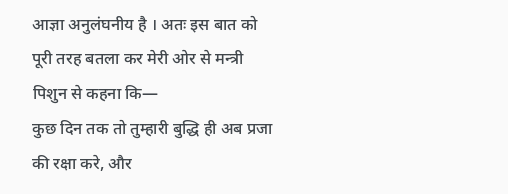आज्ञा अनुलंघनीय है । अतः इस बात को पूरी तरह बतला कर मेरी ओर से मन्त्री पिशुन से कहना कि—
कुछ दिन तक तो तुम्हारी बुद्धि ही अब प्रजा की रक्षा करे, और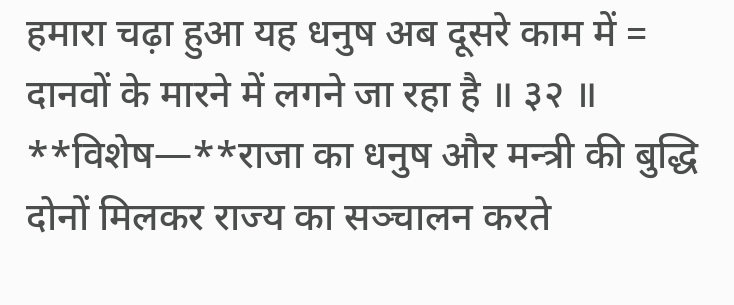हमारा चढ़ा हुआ यह धनुष अब दूसरे काम में = दानवों के मारने में लगने जा रहा है ॥ ३२ ॥
**विशेष—**राजा का धनुष और मन्त्री की बुद्धि दोनों मिलकर राज्य का सञ्चालन करते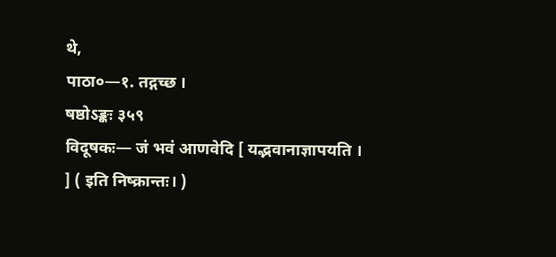थे,
पाठा०—१. तद्गच्छ ।
षष्ठोऽङ्कः ३५९
विदूषकः— जं भवं आणवेदि [ यद्भवानाज्ञापयति । ] ( इति निष्क्रान्तः। )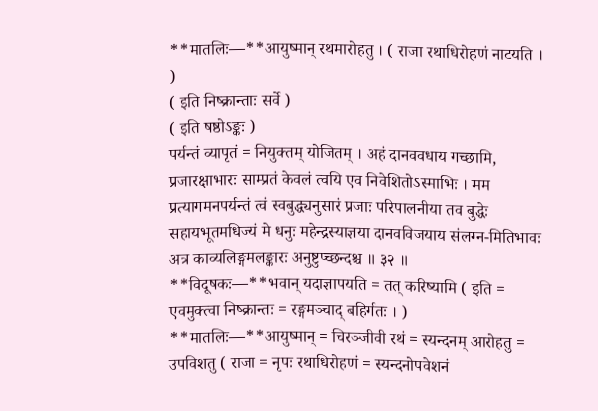**मातलिः—**आयुष्मान् रथमारोहतु । ( राजा रथाधिरोहणं नाटयति । )
( इति निष्क्रान्ताः सर्वे )
( इति षष्ठोऽङ्कः )
पर्यन्तं व्यापृतं = नियुक्तम् योजितम् । अहं दानववधाय गच्छामि, प्रजारक्षाभारः साम्प्रतं केवलं त्वयि एव निवेशितोऽस्माभिः । मम प्रत्यागमनपर्यन्तं त्वं स्वबुद्ध्यनुसारं प्रजाः परिपालनीया तव बुद्धेः सहायभूतमधिज्यं मे धनुः महेन्द्रस्याज्ञया दानवविजयाय संलग्न-मितिभावः अत्र काव्यलिङ्गमलङ्कारः अनुष्टुप्च्छन्दश्च ॥ ३२ ॥
**विदूषकः—**भवान् यदाज्ञापयति = तत् करिष्यामि ( इति = एवमुक्त्वा निष्क्रान्तः = रङ्गमञ्चाद् बहिर्गतः । )
**मातलिः—**आयुष्मान् = चिरञ्जीवी रथं = स्यन्दनम् आरोहतु = उपविशतु ( राजा = नृपः रथाधिरोहणं = स्यन्दनोपवेशनं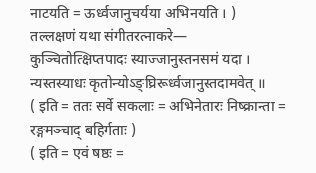नाटयति = ऊर्ध्वजानुचर्यया अभिनयति । )
तल्लक्षणं यथा संगीतरत्नाकरे—
कुञ्चितोत्क्षिप्तपादः स्याज्जानुस्तनसमं यदा ।
न्यस्तस्याधः कृतोन्योऽङ्घ्रिरूर्ध्वजानुस्तदामवेत् ॥
( इति = ततः सर्वे सकलाः = अभिनेतारः निष्क्रान्ता = रङ्गमञ्चाद् बहिर्गताः )
( इति = एवं षष्ठः =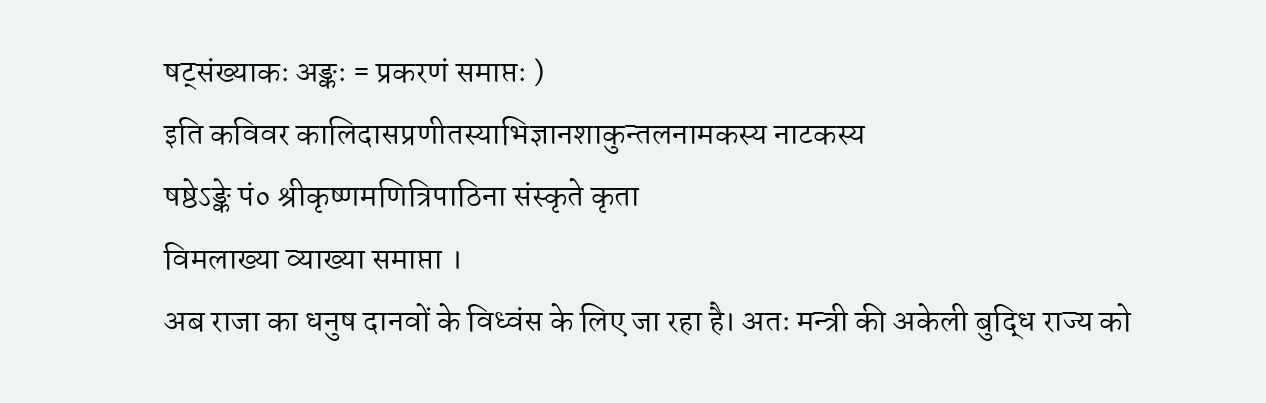षट्संख्याकः अङ्कः = प्रकरणं समाप्तः )
इति कविवर कालिदासप्रणीतस्याभिज्ञानशाकुन्तलनामकस्य नाटकस्य
षष्ठेऽङ्के पं० श्रीकृष्णमणित्रिपाठिना संस्कृते कृता
विमलाख्या व्याख्या समाप्ता ।
अब राजा का धनुष दानवों के विध्वंस के लिए जा रहा है। अतः मन्त्री की अकेली बुद्धि राज्य को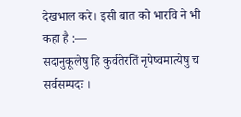देखभाल करे। इसी बात को भारवि ने भी कहा है :—
सदानुकूलेषु हि कुर्वतेरतिं नृपेष्वमात्येषु च सर्वसम्पदः ।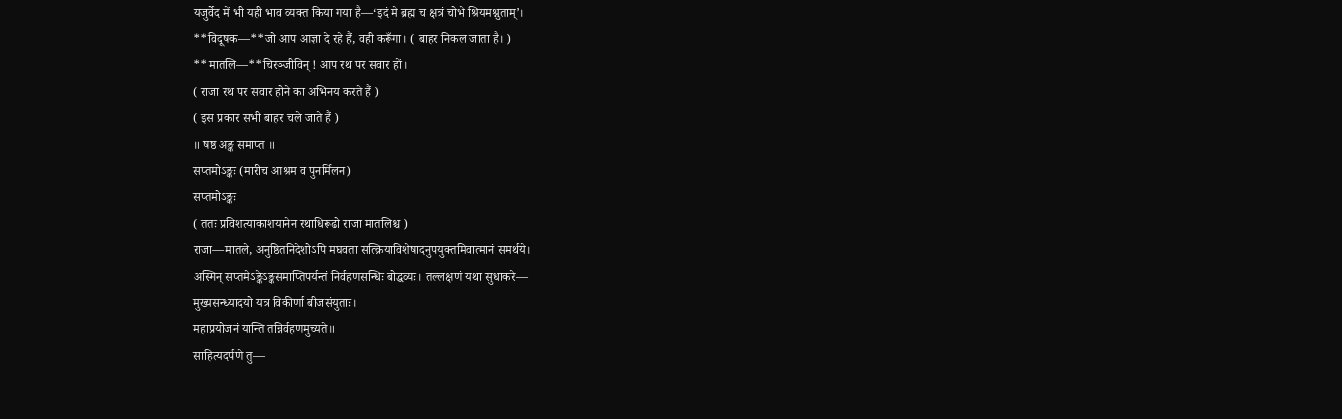यजुर्वेद में भी यही भाव व्यक्त किया गया है—‘इदं मे ब्रह्म च क्षत्रं चोभे श्रियमश्नुताम्’।
**विदूषक—**जो आप आज्ञा दे रहे हैं, वही करूँगा। ( बाहर निकल जाता है। )
**मातलि—**चिरञ्जीविन् ! आप रथ पर सवार हों।
( राजा रथ पर सवार होने का अभिनय करते हैं )
( इस प्रकार सभी बाहर चले जाते हैं )
॥ षष्ठ अङ्क समाप्त ॥
सप्तमोऽङ्कः (मारीच आश्रम व पुनर्मिलन)
सप्तमोऽङ्कः
( ततः प्रविशत्याकाशयानेन रथाधिरूढो राजा मातलिश्च )
राजा—मातले, अनुष्ठितनिदेशोऽपि मघवता सत्क्रियाविशेषादनुपयुक्तमिवात्मानं समर्थये।
अस्मिन् सप्तमेऽङ्केऽङ्कसमाप्तिपर्यन्तं निर्वहणसन्धिः बोद्धव्यः। तल्लक्षणं यथा सुधाकरे—
मुख्यसन्ध्यादयो यत्र विकीर्णा बीजसंयुताः।
महाप्रयोजनं यान्ति तन्निर्वहणमुच्यते॥
साहित्यदर्पणे तु—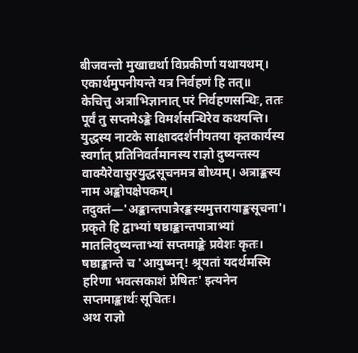बीजवन्तो मुखाद्यर्था विप्रकीर्णा यथायथम्।
एकार्थमुपनीयन्ते यत्र निर्वहणं हि तत्॥
केचित्तु अत्राभिज्ञानात् परं निर्वहणसन्धिः, ततः पूर्वं तु सप्तमेऽङ्के विमर्शसन्धिरेव कथयन्ति। युद्धस्य नाटके साक्षाददर्शनीयतया कृतकार्यस्य स्वर्गात् प्रतिनिवर्तमानस्य राज्ञो दुष्यन्तस्य वाक्यैरेवासुरयुद्धसूचनमत्र बोध्यम्। अत्राङ्कस्य नाम अङ्कोपक्षेपकम्। तदुक्तं—'अङ्कान्तपात्रैरङ्कस्यमुत्तरायाङ्कसूचना'। प्रकृते हि द्वाभ्यां षष्ठाङ्कान्तपात्राभ्यां मातलिदुष्यन्ताभ्यां सप्तमाङ्के प्रवेशः कृतः। षष्ठाङ्कान्ते च 'आयुष्मन्! श्रूयतां यदर्थमस्मि हरिणा भवत्सकाशं प्रेषितः' इत्यनेन सप्तमाङ्कार्थः सूचितः।
अथ राज्ञो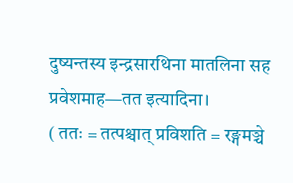दुष्यन्तस्य इन्द्रसारथिना मातलिना सह प्रवेशमाह—तत इत्यादिना।
( ततः = तत्पश्चात् प्रविशति = रङ्गमञ्चे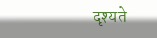दृश्यते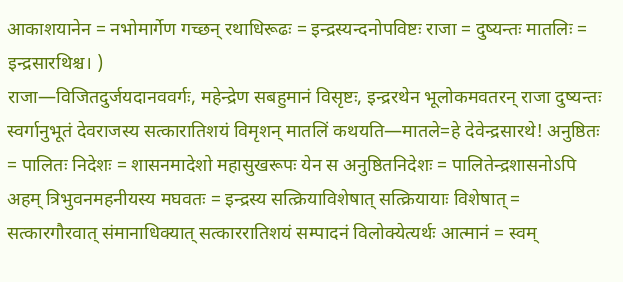आकाशयानेन = नभोमार्गेण गच्छन् रथाधिरूढः = इन्द्रस्यन्दनोपविष्टः राजा = दुष्यन्तः मातलिः = इन्द्रसारथिश्च। )
राजा—विजितदुर्जयदानववर्गः, महेन्द्रेण सबहुमानं विसृष्टः, इन्द्ररथेन भूलोकमवतरन् राजा दुष्यन्तः स्वर्गानुभूतं देवराजस्य सत्कारातिशयं विमृशन् मातलिं कथयति—मातले=हे देवेन्द्रसारथे! अनुष्ठितः = पालितः निदेशः = शासनमादेशो महासुखरूपः येन स अनुष्ठितनिदेशः = पालितेन्द्रशासनोऽपि अहम् त्रिभुवनमहनीयस्य मघवतः = इन्द्रस्य सत्क्रियाविशेषात् सत्क्रियायाः विशेषात् = सत्कारगौरवात् संमानाधिक्यात् सत्काररातिशयं सम्पादनं विलोक्येत्यर्थः आत्मानं = स्वम्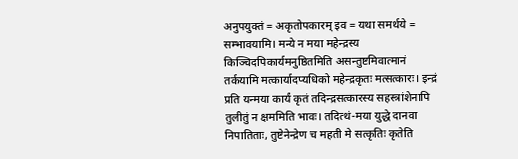अनुपयुक्तं = अकृतोपकारम् इव = यथा समर्थये = सम्भावयामि। मन्ये न मया महेन्द्रस्य किञ्चिदपिकार्यमनुष्ठितमिति असन्तुष्टमिवात्मानं तर्कयामि मत्कार्यादप्यधिको महेन्द्रकृतः मत्सत्कारः। इन्द्रं प्रति यन्मया कार्यं कृतं तदिन्द्रसत्कारस्य सहस्त्रांशेनापि तुलीतुं न क्षममिति भावः। तदित्थं-मया युद्धे दानवा निपातिताः, तुष्टेनेन्द्रेण च महती मे सत्कृतिः कृतेति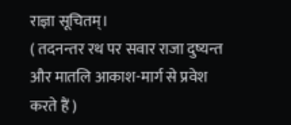राज्ञा सूचितम्।
( तदनन्तर रथ पर सवार राजा दुष्यन्त और मातलि आकाश-मार्ग से प्रवेश करते हैं )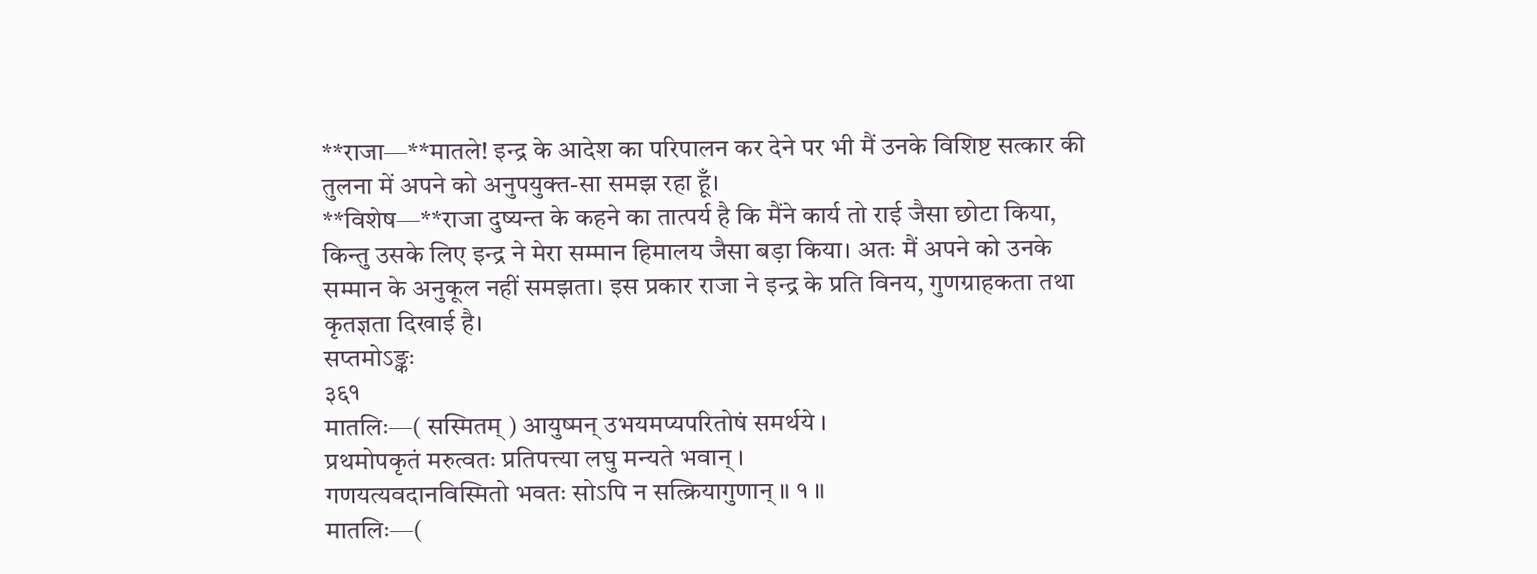**राजा—**मातले! इन्द्र के आदेश का परिपालन कर देने पर भी मैं उनके विशिष्ट सत्कार की तुलना में अपने को अनुपयुक्त-सा समझ रहा हूँ।
**विशेष—**राजा दुष्यन्त के कहने का तात्पर्य है कि मैंने कार्य तो राई जैसा छोटा किया, किन्तु उसके लिए इन्द्र ने मेरा सम्मान हिमालय जैसा बड़ा किया। अतः मैं अपने को उनके सम्मान के अनुकूल नहीं समझता। इस प्रकार राजा ने इन्द्र के प्रति विनय, गुणग्राहकता तथा कृतज्ञता दिखाई है।
सप्तमोऽङ्कः
३६१
मातलिः—( सस्मितम् ) आयुष्मन् उभयमप्यपरितोषं समर्थये ।
प्रथमोपकृतं मरुत्वतः प्रतिपत्त्या लघु मन्यते भवान् ।
गणयत्यवदानविस्मितो भवतः सोऽपि न सत्क्रियागुणान् ॥ १ ॥
मातलिः—(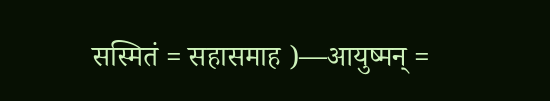सस्मितं = सहासमाह )—आयुष्मन् =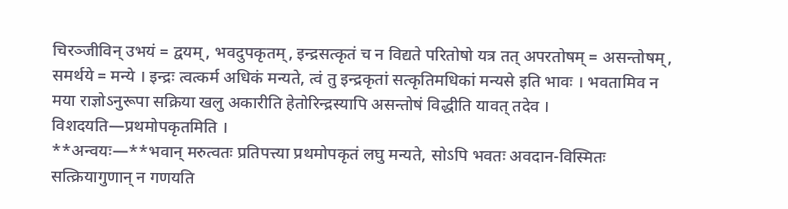चिरञ्जीविन् उभयं = द्वयम्, भवदुपकृतम्, इन्द्रसत्कृतं च न विद्यते परितोषो यत्र तत् अपरतोषम् = असन्तोषम्, समर्थये = मन्ये । इन्द्रः त्वत्कर्म अधिकं मन्यते, त्वं तु इन्द्रकृतां सत्कृतिमधिकां मन्यसे इति भावः । भवतामिव न मया राज्ञोऽनुरूपा सक्रिया खलु अकारीति हेतोरिन्द्रस्यापि असन्तोषं विद्धीति यावत् तदेव । विशदयति—प्रथमोपकृतमिति ।
**अन्वयः—**भवान् मरुत्वतः प्रतिपत्त्या प्रथमोपकृतं लघु मन्यते, सोऽपि भवतः अवदान-विस्मितः सत्क्रियागुणान् न गणयति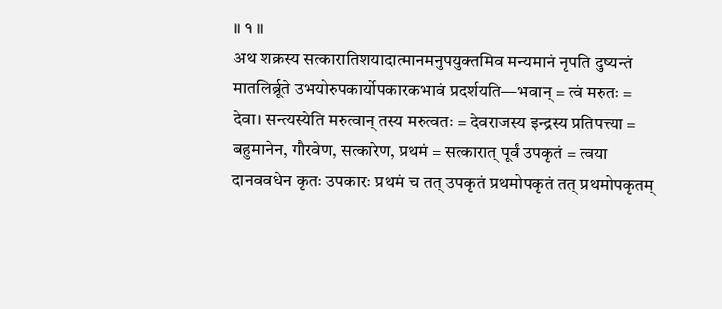॥ १ ॥
अथ शक्रस्य सत्कारातिशयादात्मानमनुपयुक्तमिव मन्यमानं नृपति दुष्यन्तं मातलिर्ब्रूते उभयोरुपकार्योपकारकभावं प्रदर्शयति—भवान् = त्वं मरुतः = देवा। सन्त्यस्येति मरुत्वान् तस्य मरुत्वतः = देवराजस्य इन्द्रस्य प्रतिपत्त्या = बहुमानेन, गौरवेण, सत्कारेण, प्रथमं = सत्कारात् पूर्वं उपकृतं = त्वया दानववधेन कृतः उपकारः प्रथमं च तत् उपकृतं प्रथमोपकृतं तत् प्रथमोपकृतम्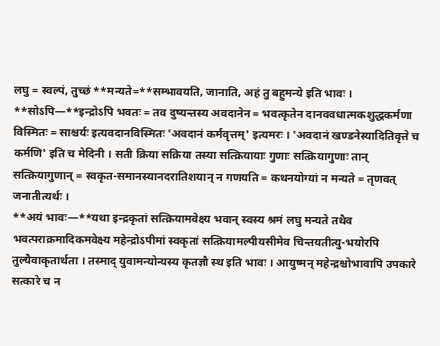लघु = स्वल्पं, तुच्छं **मन्यते=**सम्भावयति, जानाति, अहं तु बहुमन्ये इति भावः । **सोऽपि—**इन्द्रोऽपि भवतः = तव दुष्यन्तस्य अवदानेन = भवत्कृतेन दानववधात्मकशुद्धकर्मणा विस्मितः = साश्चर्यः इत्यवदानविस्मितः 'अवदानं कर्मवृत्तम्' इत्यमरः । 'अवदानं खण्डनेस्यादितिवृत्ते च कर्मणि' इति च मेदिनी । सती क्रिया सक्रिया तस्या सत्क्रियायाः गुणाः सत्क्रियागुणाः तान् सत्क्रियागुणान् = स्वकृत-समानस्यानदरातिशयान् न गणयति = कथनयोग्यां न मन्यते = तृणवत् जनातीत्यर्थः ।
**अयं भावः—**यथा इन्द्रकृतां सत्क्रियामवेक्ष्य भवान् स्वस्य श्रमं लघु मन्यते तथैव भवत्पराक्रमादिकमवेक्ष्य महेन्द्रोऽपीमां स्वकृतां सत्क्रियामल्पीयसीमेव चिन्तयतीत्यु-भयोरपि तुल्यैवाकृतार्थता । तस्माद् युवामन्योन्यस्य कृतज्ञौ स्थ इति भावः । आयुष्मन् महेन्द्रश्चोभावापि उपकारे सत्कारे च न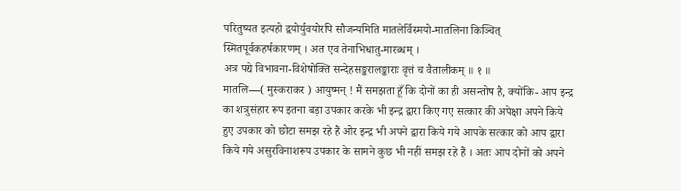परितुष्यत इत्यहो द्वयोर्युवयोरपि सौजन्यमिति मातलेर्विस्मयो-मातलिना किञ्चित् स्मितपूर्वकहर्षकारणम् । अत एव तेनाभिधातु-मारब्धम् ।
अत्र पद्ये विभावना-विशेषोक्ति सन्देहसङ्करालङ्काराः वृत्तं च वैतालीकम् ॥ १ ॥
मातलि—( मुस्कराकर ) आयुष्मन् ! मैं समझता हूँ कि दोनों का ही असन्तोष है, क्योंकि- आप इन्द्र का शत्रुसंहार रूप इतना बड़ा उपकार करके भी इन्द्र द्वारा किए गए सत्कार की अपेक्षा अपने किये हुए उपकार को छोटा समझ रहे हैं ओर इन्द्र भी अपने द्वारा किये गये आपके सत्कार को आप द्वारा किये गये असुरविनाशरूप उपकार के सामने कुछ भी नहीं समझ रहे हैं । अतः आप दोनों को अपने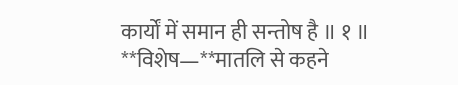कार्यों में समान ही सन्तोष है ॥ १ ॥
**विशेष—**मातलि से कहने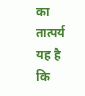का तात्पर्य यह है कि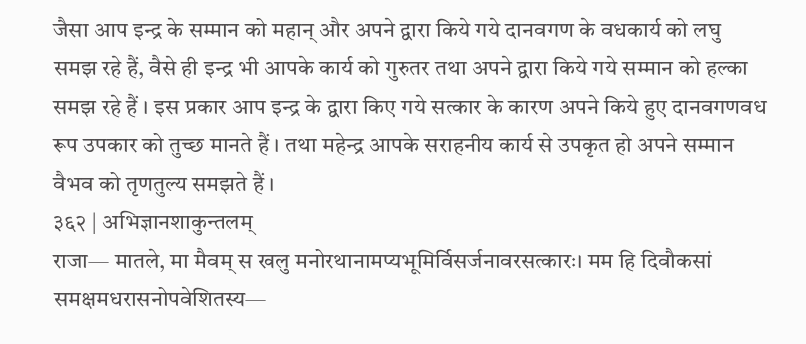जैसा आप इन्द्र के सम्मान को महान् और अपने द्वारा किये गये दानवगण के वधकार्य को लघु समझ रहे हैं, वैसे ही इन्द्र भी आपके कार्य को गुरुतर तथा अपने द्वारा किये गये सम्मान को हल्का समझ रहे हैं । इस प्रकार आप इन्द्र के द्वारा किए गये सत्कार के कारण अपने किये हुए दानवगणवध रूप उपकार को तुच्छ मानते हैं । तथा महेन्द्र आपके सराहनीय कार्य से उपकृत हो अपने सम्मान वैभव को तृणतुल्य समझते हैं ।
३६२ | अभिज्ञानशाकुन्तलम्
राजा— मातले, मा मैवम् स खलु मनोरथानामप्यभूमिर्विसर्जनावरसत्कारः। मम हि दिवौकसां समक्षमधरासनोपवेशितस्य—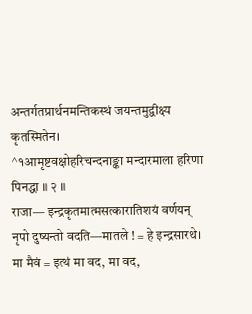अन्तर्गतप्रार्थनमन्तिकस्थं जयन्तमुद्वीक्ष्य कृतस्मितेन।
^१आमृष्टवक्षोहरिचन्दनाङ्का मन्दारमाला हरिणा पिनद्धा ॥ २ ॥
राजा— इन्द्रकृतमात्मसत्कारातिशयं वर्णयन् नृपो दुष्यन्तो वदति—मातले ! = हे इन्द्रसारथे। मा मैवं = इत्थं मा वद, मा वद,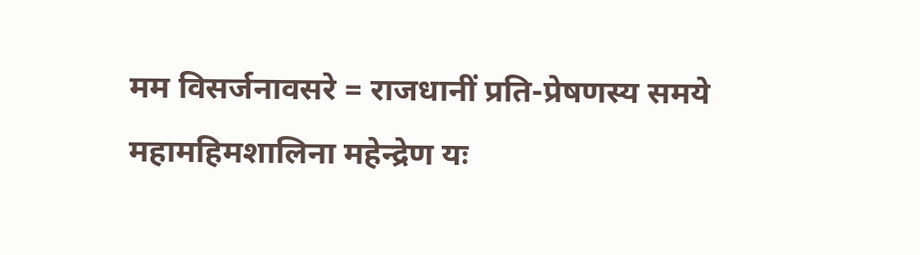मम विसर्जनावसरे = राजधानीं प्रति-प्रेषणस्य समये महामहिमशालिना महेन्द्रेण यः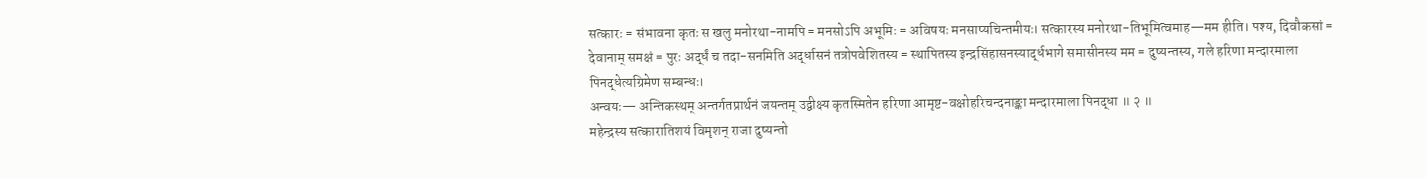सत्कारः = संभावना कृतः स खलु मनोरथा-नामपि = मनसोऽपि अभूमिः = अविषयः मनसाप्यचिन्तमीयः। सत्कारस्य मनोरथा-तिभूमित्वमाह—मम हीति। पश्य, दिवौकसां = देवानाम् समक्षं = पुरः अर्द्धं च तदा-सनमिति अर्द्धासनं तत्रोपवेशितस्य = स्थापितस्य इन्द्रसिंहासनस्यार्द्धभागे समासीनस्य मम = दुष्यन्तस्य, गले हरिणा मन्दारमाला पिनद्धेत्यग्रिमेण सम्बन्धः।
अन्वयः— अन्तिकस्थम् अन्तर्गतप्रार्थनं जयन्तम् उद्वीक्ष्य कृतस्मितेन हरिणा आमृष्ट-वक्षोहरिचन्दनाङ्का मन्दारमाला पिनद्धा ॥ २ ॥
महेन्द्रस्य सत्कारातिशयं विमृशन् राजा दुष्यन्तो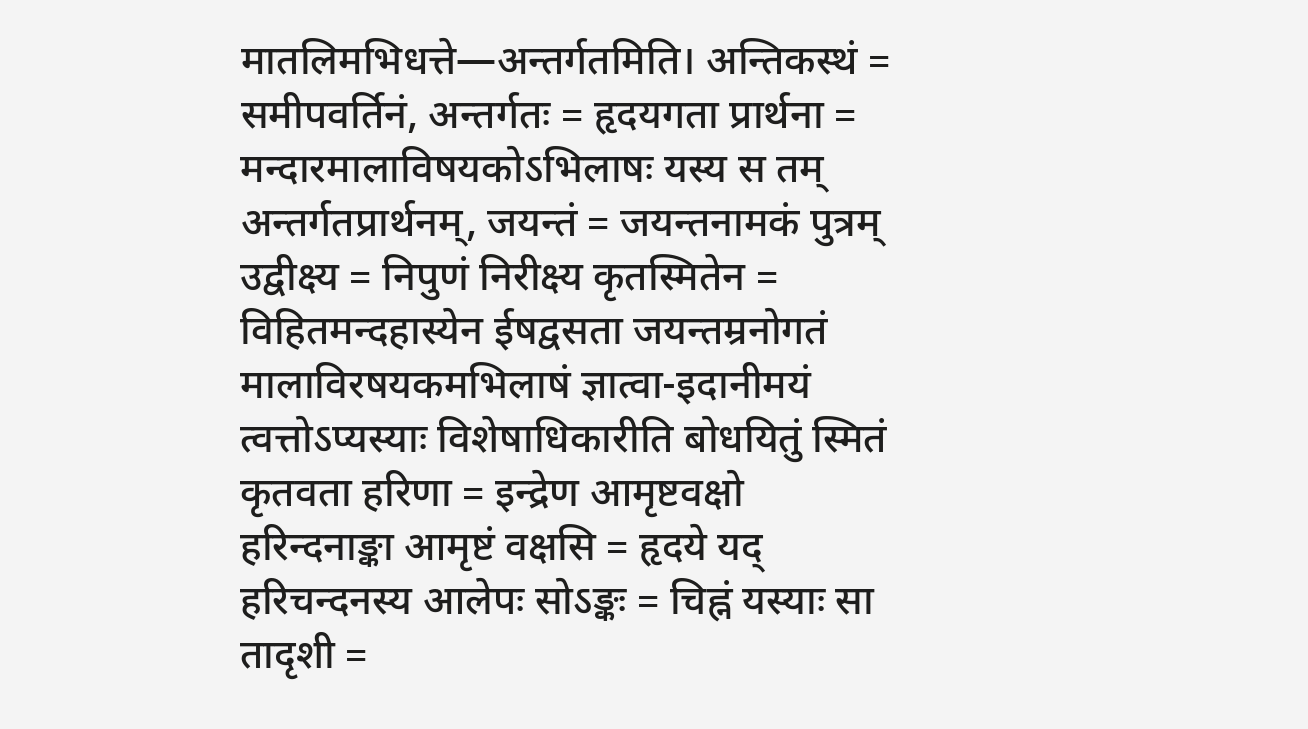मातलिमभिधत्ते—अन्तर्गतमिति। अन्तिकस्थं = समीपवर्तिनं, अन्तर्गतः = हृदयगता प्रार्थना = मन्दारमालाविषयकोऽभिलाषः यस्य स तम् अन्तर्गतप्रार्थनम्, जयन्तं = जयन्तनामकं पुत्रम् उद्वीक्ष्य = निपुणं निरीक्ष्य कृतस्मितेन = विहितमन्दहास्येन ईषद्वसता जयन्तम्रनोगतं मालाविरषयकमभिलाषं ज्ञात्वा-इदानीमयं त्वत्तोऽप्यस्याः विशेषाधिकारीति बोधयितुं स्मितं कृतवता हरिणा = इन्द्रेण आमृष्टवक्षो हरिन्दनाङ्का आमृष्टं वक्षसि = हृदये यद् हरिचन्दनस्य आलेपः सोऽङ्कः = चिह्नं यस्याः सा तादृशी =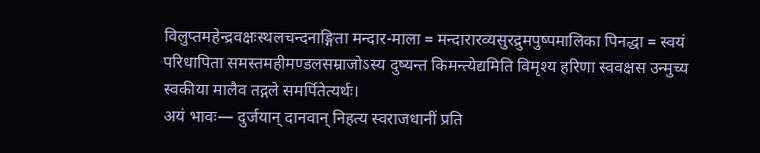विलुप्तमहेन्द्रवक्षःस्थलचन्दनाङ्गिता मन्दार-माला = मन्दारारव्यसुरद्रुमपुष्पमालिका पिनद्धा = स्वयं परिधापिता समस्तमहीमण्डलसम्राजोऽस्य दुष्यन्त किमन्त्येद्यमिति विमृश्य हरिणा स्ववक्षस उन्मुच्य स्वकीया मालैव तद्गले समर्पितेत्यर्थः।
अयं भावः— दुर्जयान् दानवान् निहत्य स्वराजधानीं प्रति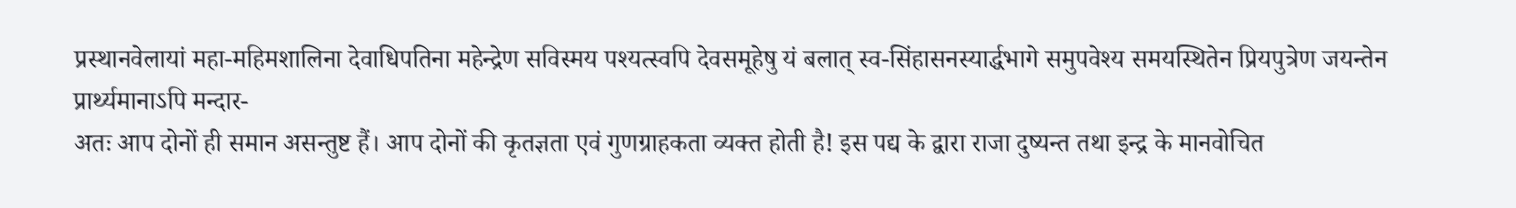प्रस्थानवेलायां महा-महिमशालिना देवाधिपतिना महेन्द्रेण सविस्मय पश्यत्स्वपि देवसमूहेषु यं बलात् स्व-सिंहासनस्यार्द्धभागे समुपवेश्य समयस्थितेन प्रियपुत्रेण जयन्तेन प्रार्थ्यमानाऽपि मन्दार-
अतः आप दोनों ही समान असन्तुष्ट हैं। आप दोनों की कृतज्ञता एवं गुणग्राहकता व्यक्त होती है! इस पद्य के द्वारा राजा दुष्यन्त तथा इन्द्र के मानवोचित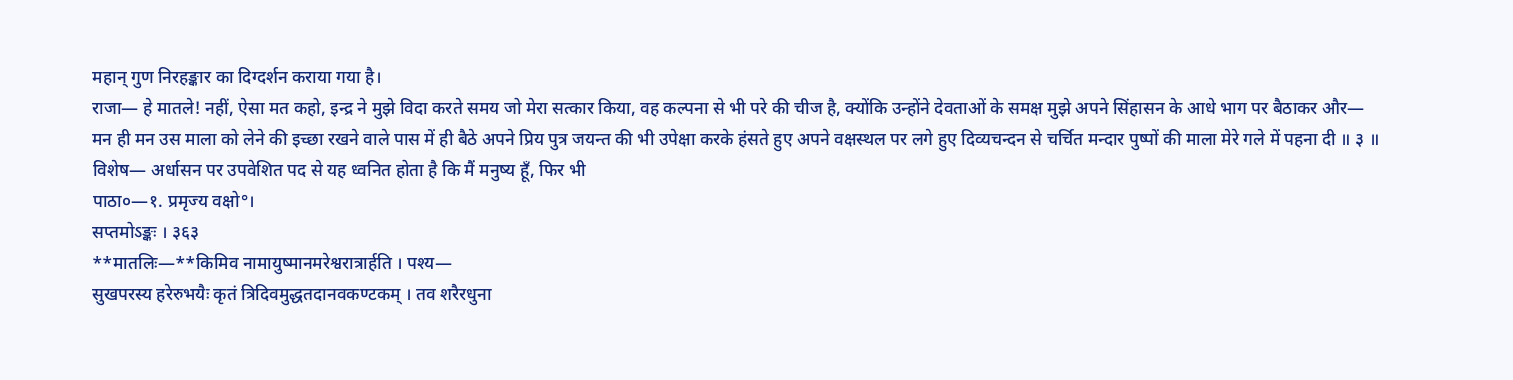महान् गुण निरहङ्कार का दिग्दर्शन कराया गया है।
राजा— हे मातले! नहीं, ऐसा मत कहो, इन्द्र ने मुझे विदा करते समय जो मेरा सत्कार किया, वह कल्पना से भी परे की चीज है, क्योंकि उन्होंने देवताओं के समक्ष मुझे अपने सिंहासन के आधे भाग पर बैठाकर और—
मन ही मन उस माला को लेने की इच्छा रखने वाले पास में ही बैठे अपने प्रिय पुत्र जयन्त की भी उपेक्षा करके हंसते हुए अपने वक्षस्थल पर लगे हुए दिव्यचन्दन से चर्चित मन्दार पुष्पों की माला मेरे गले में पहना दी ॥ ३ ॥
विशेष— अर्धासन पर उपवेशित पद से यह ध्वनित होता है कि मैं मनुष्य हूँ, फिर भी
पाठा०—१. प्रमृज्य वक्षो°।
सप्तमोऽङ्कः । ३६३
**मातलिः—**किमिव नामायुष्मानमरेश्वरात्रार्हति । पश्य—
सुखपरस्य हरेरुभयैः कृतं त्रिदिवमुद्धतदानवकण्टकम् । तव शरैरधुना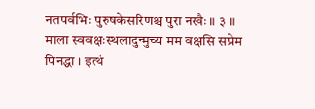नतपर्वभिः पुरुषकेसरिणश्च पुरा नखैः ॥ ३ ॥
माला स्ववक्षःस्थलादुन्मुच्य मम वक्षसि सप्रेम पिनद्धा । इत्थं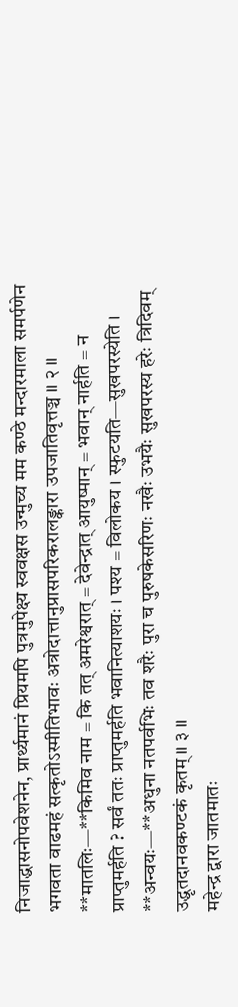निजाद्धासनोपवेशनेन, प्रार्थ्यमानं प्रियमपि पुत्रमुपेक्ष्य स्ववक्षस उन्मुच्य मम कण्ठे मन्दारमाला समर्पणेन भगवता वाढमहं सत्कृतोऽस्मीतिभावः अत्रोदात्तानुप्रासपरिकरालङ्कारा उपजातिवृत्तञ्च ॥ २ ॥
**मातलिः—**किमिव नाम = कि तत् अमरेश्वरात् = देवेन्द्रात् आयुष्मान् = भवान् नार्हति = न प्राप्तुमर्हति ? सर्वं ततः प्राप्तुमर्हति भवानित्याशयः । पश्य = विलोकय । स्फुटयति—सुखपरस्येति ।
**अन्वयः—**अधुना नतपर्वभिः तव शरैः पुरा च पुरुषकेसरिणः नखैः उभयैः सुखपरस्य हरेः त्रिदिवम् उद्धृतदानवकण्टकं कृतम् ॥ ३ ॥
महेन्द्र द्वारा जातमातः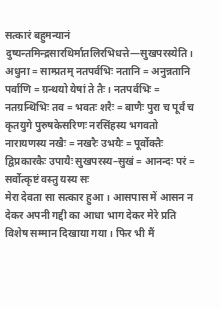सत्कारं बहुमन्यानं दुष्यन्तमिन्द्रसारथिर्मातलिरभिधत्ते—सुखपरस्येति । अधुना = साम्प्रतम् नतपर्वभिः नतानि = अनुन्नतानि पर्वाणि = ग्रन्थयो येषां ते तैः। नतपर्वभिः = नतग्रन्थिभिः तव = भवतः शरैः = बाणैः पुरा च पूर्वं च कृतयुगे पुरुषकेसरिणः नरसिंहस्य भगवतो नारायणस्य नखैः = नखरैः उभयैः = पूर्वोक्तैः द्विप्रकारकैः उपायैः सुखपरस्य–सुखं = आनन्दः परं = सर्वोत्कृष्टं वस्तु यस्य सः
मेरा देवता सा सत्कार हुआ । आसपास में आसन न देकर अपनी गद्दी का आधा भाग देकर मेरे प्रति विशेष सम्मान दिखाया गया । फिर भी मैं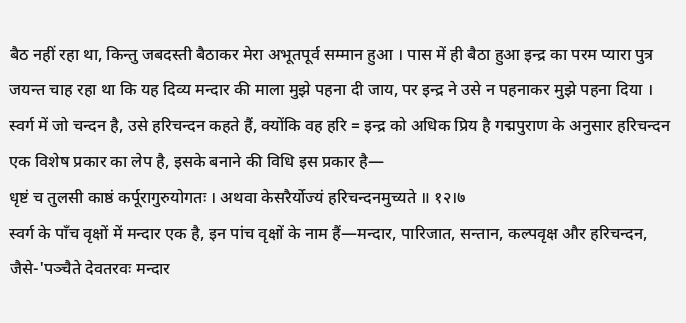बैठ नहीं रहा था, किन्तु जबदस्ती बैठाकर मेरा अभूतपूर्व सम्मान हुआ । पास में ही बैठा हुआ इन्द्र का परम प्यारा पुत्र जयन्त चाह रहा था कि यह दिव्य मन्दार की माला मुझे पहना दी जाय, पर इन्द्र ने उसे न पहनाकर मुझे पहना दिया ।
स्वर्ग में जो चन्दन है, उसे हरिचन्दन कहते हैं, क्योंकि वह हरि = इन्द्र को अधिक प्रिय है गद्मपुराण के अनुसार हरिचन्दन एक विशेष प्रकार का लेप है, इसके बनाने की विधि इस प्रकार है—
धृष्टं च तुलसी काष्ठं कर्पूरागुरुयोगतः । अथवा केसरैर्योज्यं हरिचन्दनमुच्यते ॥ १२।७
स्वर्ग के पाँच वृक्षों में मन्दार एक है, इन पांच वृक्षों के नाम हैं—मन्दार, पारिजात, सन्तान, कल्पवृक्ष और हरिचन्दन, जैसे-'पञ्चैते देवतरवः मन्दार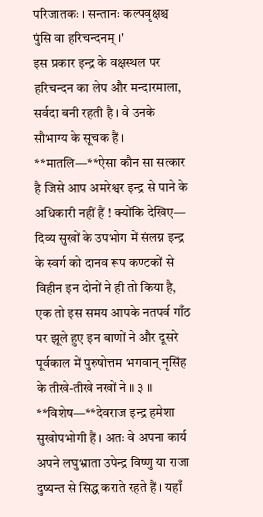परिजातकः । सन्तानः कल्पवृक्षश्च पुंसि वा हरिचन्दनम् ।'
इस प्रकार इन्द्र के वक्षस्थल पर हरिचन्दन का लेप और मन्दारमाला, सर्वदा बनी रहती है । वे उनके सौभाग्य के सूचक हैं ।
**मातलि—**ऐसा कौन सा सत्कार है जिसे आप अमरेश्वर इन्द्र से पाने के अधिकारी नहीं हैं ! क्योंकि देखिए—
दिव्य सुखों के उपभोग में संलग्न इन्द्र के स्वर्ग को दानव रूप कण्टकों से विहीन इन दोनों ने ही तो किया है, एक तो इस समय आपके नतपर्व गाँठ पर झूले हुए इन बाणों ने और दूसरे पूर्वकाल में पुरुषोत्तम भगवान् नृसिंह के तीखे-तीखे नखों ने ॥ ३ ॥
**विशेष—**देवराज इन्द्र हमेशा सुखोपभोगी हैं । अतः वे अपना कार्य अपने लघुभ्राता उपेन्द्र विष्णु या राजा दुष्यन्त से सिद्ध कराते रहते हैं । यहाँ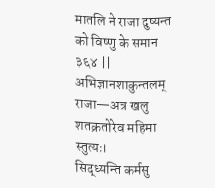मातलि ने राजा दुष्यन्त को विष्णु के समान
३६४ || अभिज्ञानशाकुन्तलम्
राजा—अत्र खलु शतक्रतोरेव महिमा स्तुत्यः।
सिद्ध्यन्ति कर्मसु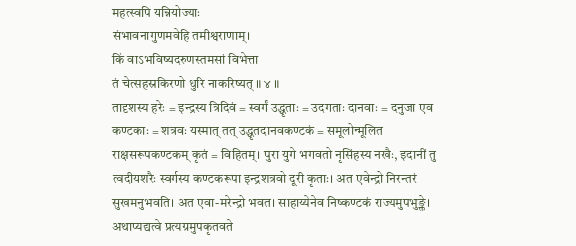महत्स्वपि यन्नियोज्याः
संभावनागुणमवेहि तमीश्वराणाम्।
किं वाऽभविष्यदरुणस्तमसां विभेत्ता
तं चेत्सहस्रकिरणो धुरि नाकरिष्यत् ॥ ४ ॥
तादृशस्य हरेः = इन्द्रस्य त्रिदिवं = स्वर्गं उद्धृताः = उदगताः दानवाः = दनुजा एव कण्टकाः = शत्रवः यस्मात् तत् उद्धृतदानवकण्टकं = समूलोन्मूलित राक्षसरूपकण्टकम् कृतं = विहितम्। पुरा युगे भगवतो नृसिंहस्य नखैः, इदानीं तु त्वदीयशरैः स्वर्गस्य कण्टकरूपा इन्द्रशत्रवो दूरी कृताः। अत एवेन्द्रो निरन्तरं सुखमनुभवति। अत एवा-मरेन्द्रो भवत। साहाय्येनेव निष्कण्टकं राज्यमुपभुङ्क्ते। अथाप्यद्यत्वे प्रत्यग्रमुपकृतवते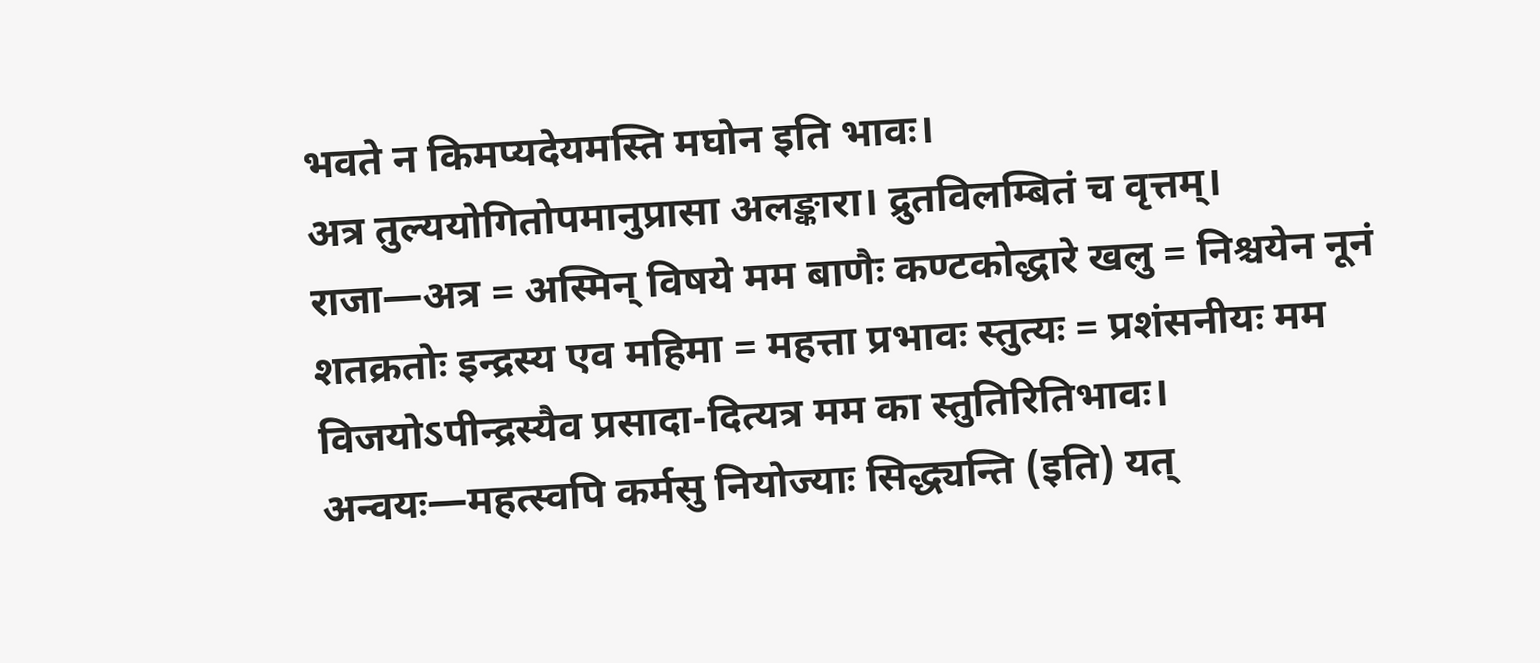भवते न किमप्यदेयमस्ति मघोन इति भावः।
अत्र तुल्ययोगितोपमानुप्रासा अलङ्कारा। द्रुतविलम्बितं च वृत्तम्।
राजा—अत्र = अस्मिन् विषये मम बाणैः कण्टकोद्धारे खलु = निश्चयेन नूनं शतक्रतोः इन्द्रस्य एव महिमा = महत्ता प्रभावः स्तुत्यः = प्रशंसनीयः मम विजयोऽपीन्द्रस्यैव प्रसादा-दित्यत्र मम का स्तुतिरितिभावः।
अन्वयः—महत्स्वपि कर्मसु नियोज्याः सिद्ध्यन्ति (इति) यत्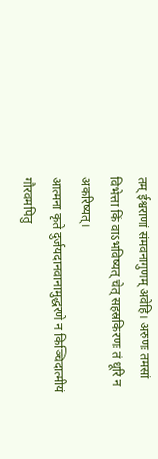तम् ईश्वराणां संमवनागुणम् अवेहि। अरुणः तमसां विभेत्ता किं वाऽभविष्यत् चेत् सहस्रकिरणः तं धूरि न अकरिष्यत्।
आत्मना कृते दुर्जयदानवानामुद्धरणे न किञ्चिदात्मीयं गौरवमपितु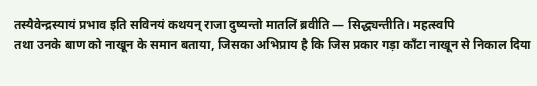तस्यैवेन्द्रस्यायं प्रभाव इति सविनयं कथयन् राजा दुष्यन्तो मातलिं ब्रवीति — सिद्ध्यन्तीति। महत्स्वपि
तथा उनके बाण को नाखून के समान बताया, जिसका अभिप्राय है कि जिस प्रकार गड़ा काँटा नाखून से निकाल दिया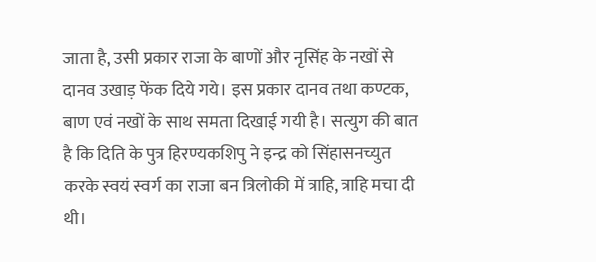जाता है, उसी प्रकार राजा के बाणों और नृसिंह के नखों से दानव उखाड़ फेंक दिये गये। इस प्रकार दानव तथा कण्टक, बाण एवं नखों के साथ समता दिखाई गयी है। सत्युग की बात है कि दिति के पुत्र हिरण्यकशिपु ने इन्द्र को सिंहासनच्युत करके स्वयं स्वर्ग का राजा बन त्रिलोकी में त्राहि, त्राहि मचा दी थी।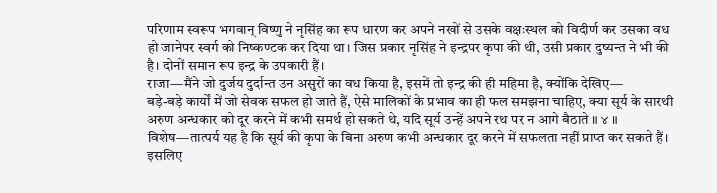परिणाम स्वरूप भगवान् विष्णु ने नृसिंह का रूप धारण कर अपने नखों से उसके वक्षःस्थल को विदीर्ण कर उसका वध हो जानेपर स्वर्ग को निष्कण्टक कर दिया था। जिस प्रकार नृसिंह ने इन्द्रपर कृपा की थी, उसी प्रकार दुष्यन्त ने भी की है। दोनों समान रूप इन्द्र के उपकारी हैं।
राजा—मैंने जो दुर्जय दुर्दान्त उन असुरों का वध किया है, इसमें तो इन्द्र की ही महिमा है, क्योंकि देखिए—
बड़े-बड़े कार्यों में जो सेवक सफल हो जाते हैं, ऐसे मालिकों के प्रभाव का ही फल समझना चाहिए, क्या सूर्य के सारथी अरुण अन्धकार को दूर करने में कभी समर्थ हो सकते थे, यदि सूर्य उन्हें अपने रथ पर न आगे बैठाते ॥ ४ ॥
विशेष—तात्पर्य यह है कि सूर्य की कृपा के बिना अरुण कभी अन्धकार दूर करने में सफलता नहीं प्राप्त कर सकते हैं। इसलिए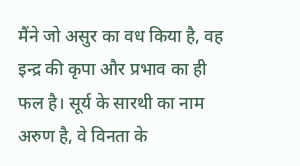मैंने जो असुर का वध किया है, वह इन्द्र की कृपा और प्रभाव का ही फल है। सूर्य के सारथी का नाम अरुण है, वे विनता के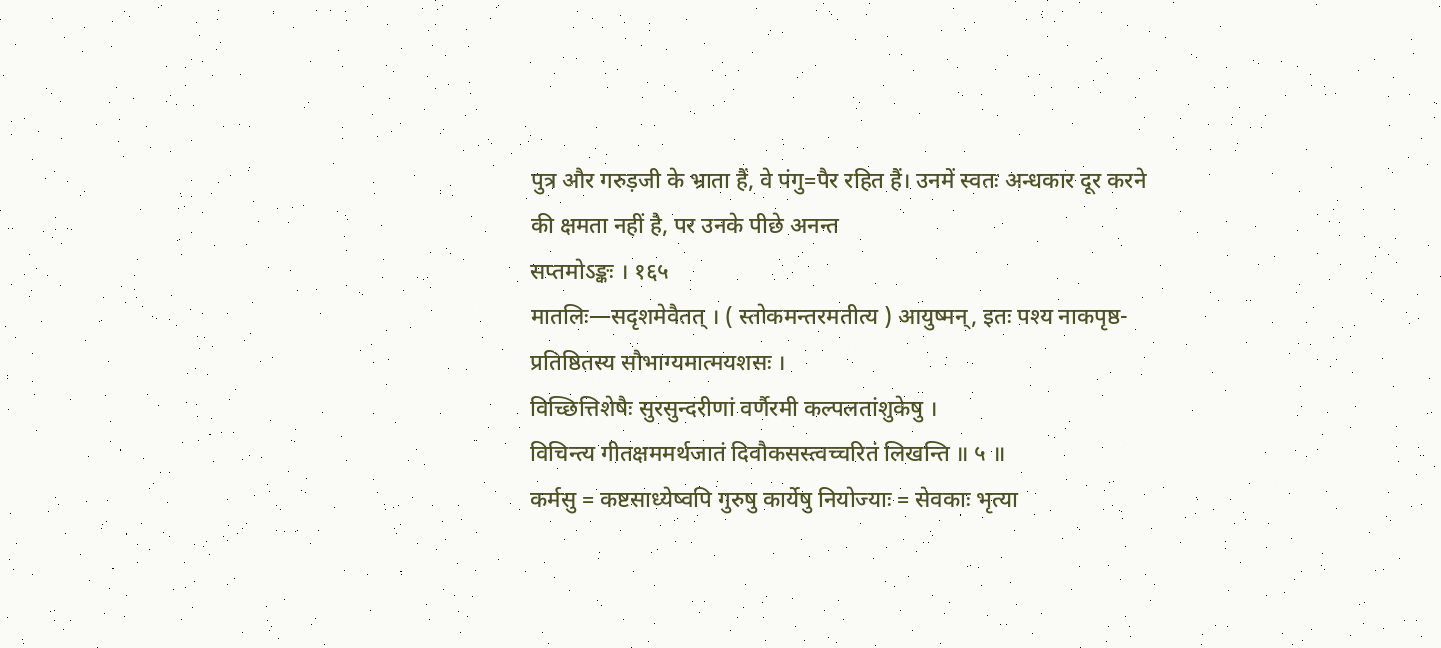पुत्र और गरुड़जी के भ्राता हैं, वे पंगु=पैर रहित हैं। उनमें स्वतः अन्धकार दूर करने की क्षमता नहीं है, पर उनके पीछे अनन्त
सप्तमोऽङ्कः । १६५
मातलिः—सदृशमेवैतत् । ( स्तोकमन्तरमतीत्य ) आयुष्मन्, इतः पश्य नाकपृष्ठ-प्रतिष्ठितस्य सौभाग्यमात्मयशसः ।
विच्छित्तिशेषैः सुरसुन्दरीणां वर्णैरमी कल्पलतांशुकेषु ।
विचिन्त्य गीतक्षममर्थजातं दिवौकसस्त्वच्चरितं लिखन्ति ॥ ५ ॥
कर्मसु = कष्टसाध्येष्वपि गुरुषु कार्येषु नियोज्याः = सेवकाः भृत्या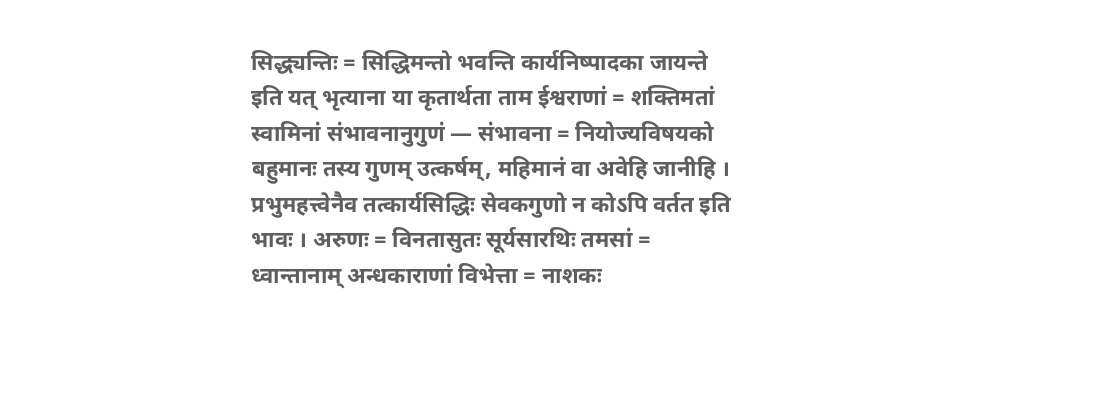सिद्ध्यन्तिः = सिद्धिमन्तो भवन्ति कार्यनिष्पादका जायन्ते इति यत् भृत्याना या कृतार्थता ताम ईश्वराणां = शक्तिमतां स्वामिनां संभावनानुगुणं — संभावना = नियोज्यविषयको बहुमानः तस्य गुणम् उत्कर्षम्, महिमानं वा अवेहि जानीहि । प्रभुमहत्त्वेनैव तत्कार्यसिद्धिः सेवकगुणो न कोऽपि वर्तत इति भावः । अरुणः = विनतासुतः सूर्यसारथिः तमसां = ध्वान्तानाम् अन्धकाराणां विभेत्ता = नाशकः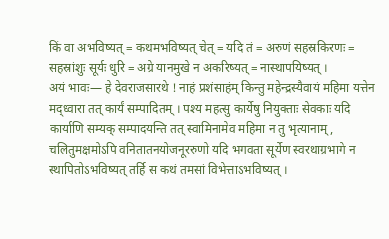किं वा अभविष्यत् = कथमभविष्यत् चेत् = यदि तं = अरुणं सहस्रकिरणः = सहस्रांशुः सूर्यः धुरि = अग्रे यानमुखे न अकरिष्यत् = नास्थापयिष्यत् ।
अयं भावः— हे देवराजसारथे ! नाहं प्रशंसाहंम् किन्तु महेन्द्रस्यैवायं महिमा यत्तेन मद्ध्वारा तत् कार्यं सम्पादितम् । पश्य महत्सु कार्येषु नियुक्ताः सेवकाः यदि कार्याणि सम्यक् सम्पादयन्ति तत् स्वामिनामेव महिमा न तु भृत्यानाम्, चलितुमक्षमोऽपि वनितातनयोजनूररुणो यदि भगवता सूर्येण स्वरथाग्रभागे न स्थापितोऽभविष्यत् तर्हि स कथं तमसां विभेत्ताऽभविष्यत् ।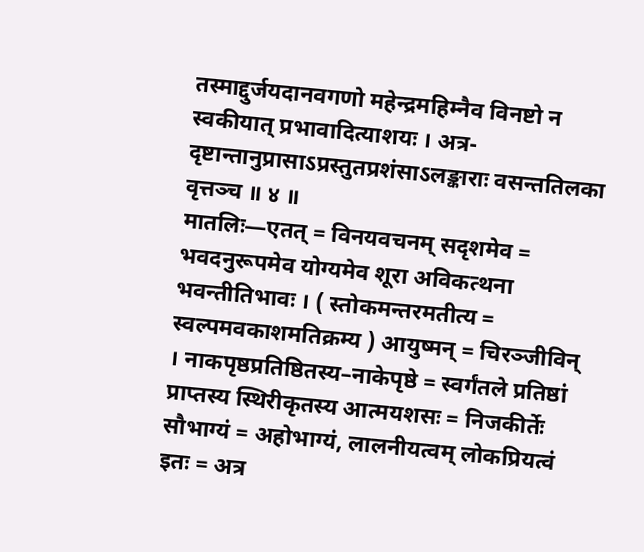तस्माद्दुर्जयदानवगणो महेन्द्रमहिम्नैव विनष्टो न स्वकीयात् प्रभावादित्याशयः । अत्र-दृष्टान्तानुप्रासाऽप्रस्तुतप्रशंसाऽलङ्काराः वसन्ततिलका वृत्तञ्च ॥ ४ ॥
मातलिः—एतत् = विनयवचनम् सदृशमेव = भवदनुरूपमेव योग्यमेव शूरा अविकत्थना भवन्तीतिभावः । ( स्तोकमन्तरमतीत्य = स्वल्पमवकाशमतिक्रम्य ) आयुष्मन् = चिरञ्जीविन् । नाकपृष्ठप्रतिष्ठितस्य–नाकेपृष्ठे = स्वर्गंतले प्रतिष्ठां प्राप्तस्य स्थिरीकृतस्य आत्मयशसः = निजकीर्तेः सौभाग्यं = अहोभाग्यं, लालनीयत्वम् लोकप्रियत्वं इतः = अत्र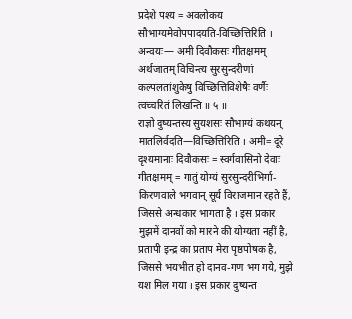प्रदेशे पश्य = अवलोकय सौभाग्यमेवोपपादयति-विच्छित्तिरिति ।
अन्वयः— अमी दिवौकसः गीतक्षमम् अर्थजातम् विचिन्त्य सुरसुन्दरीणां कल्पलतांशुकेषु विच्छित्तिविशेषैः वर्णैः त्वच्चरितं लिखन्ति ॥ ५ ॥
राज्ञो दुष्यन्तस्य सुयशसः सौभाग्यं कथयन् मातलिर्वदति—विच्छित्तिरिति । अमी= दूरे दृश्यमानाः दिवौकसः = स्वर्गवासिनो देवाः गीतक्षमम् = गातुं योग्यं सुरसुन्दरीभिर्गा-
किरणवाले भगवान् सूर्य विराजमान रहते हैं, जिससे अन्धकार भागता है । इस प्रकार मुझमें दानवों को मारने की योग्यता नहीं है, प्रतापी इन्द्र का प्रताप मेरा पृष्ठपोषक है, जिससे भयभीत हो दानव-गण भग गये, मुझे यश मिल गया । इस प्रकार दुष्यन्त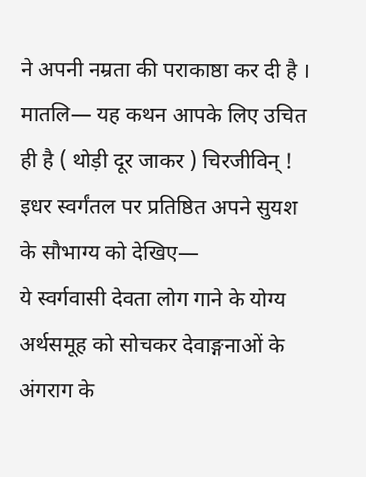ने अपनी नम्रता की पराकाष्ठा कर दी है ।
मातलि— यह कथन आपके लिए उचित ही है ( थोड़ी दूर जाकर ) चिरजीविन् ! इधर स्वर्गंतल पर प्रतिष्ठित अपने सुयश के सौभाग्य को देखिए—
ये स्वर्गवासी देवता लोग गाने के योग्य अर्थसमूह को सोचकर देवाङ्गनाओं के अंगराग के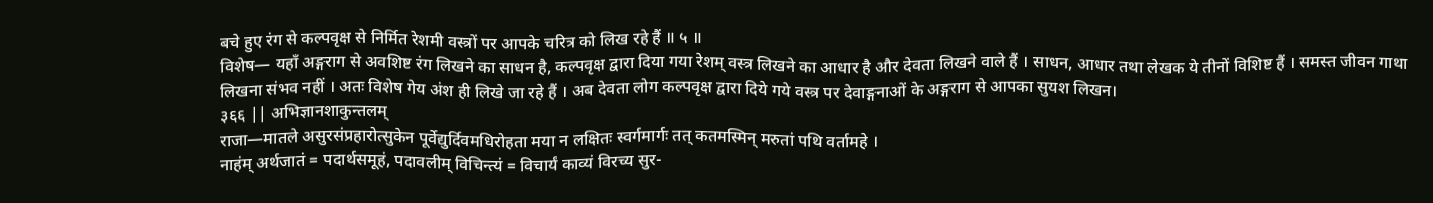बचे हुए रंग से कल्पवृक्ष से निर्मित रेशमी वस्त्रों पर आपके चरित्र को लिख रहे हैं ॥ ५ ॥
विशेष— यहाँ अङ्गराग से अवशिष्ट रंग लिखने का साधन है, कल्पवृक्ष द्वारा दिया गया रेशम् वस्त्र लिखने का आधार है और देवता लिखने वाले हैं । साधन, आधार तथा लेखक ये तीनों विशिष्ट हैं । समस्त जीवन गाथा लिखना संभव नहीं । अतः विशेष गेय अंश ही लिखे जा रहे हैं । अब देवता लोग कल्पवृक्ष द्वारा दिये गये वस्त्र पर देवाङ्गनाओं के अङ्गराग से आपका सुयश लिखन।
३६६ || अभिज्ञानशाकुन्तलम्
राजा—मातले असुरसंप्रहारोत्सुकेन पूर्वेद्युर्दिवमधिरोहता मया न लक्षितः स्वर्गमार्गः तत् कतमस्मिन् मरुतां पथि वर्तामहे ।
नाहंम् अर्थजातं = पदार्थसमूहं, पदावलीम् विचिन्त्यं = विचार्यं काव्यं विरच्य सुर-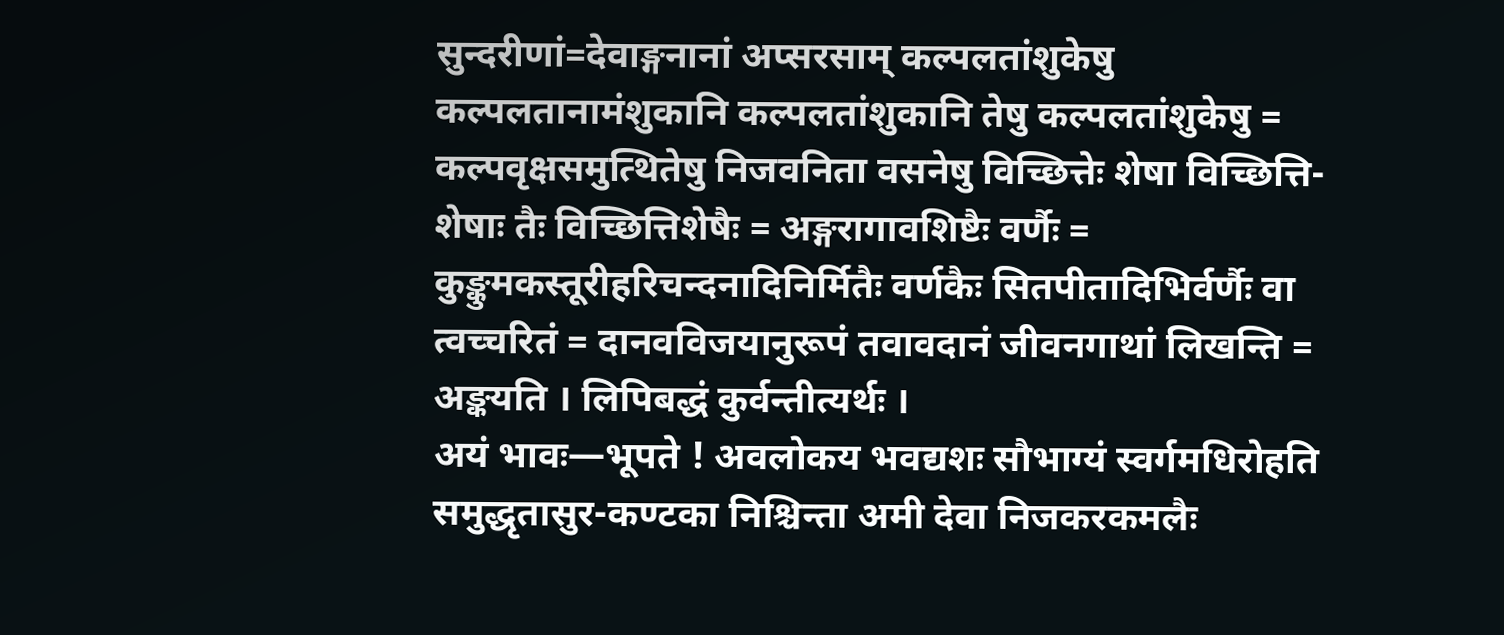सुन्दरीणां=देवाङ्गनानां अप्सरसाम् कल्पलतांशुकेषु कल्पलतानामंशुकानि कल्पलतांशुकानि तेषु कल्पलतांशुकेषु = कल्पवृक्षसमुत्थितेषु निजवनिता वसनेषु विच्छित्तेः शेषा विच्छित्ति-शेषाः तैः विच्छित्तिशेषैः = अङ्गरागावशिष्टैः वर्णैः = कुङ्कुमकस्तूरीहरिचन्दनादिनिर्मितैः वर्णकैः सितपीतादिभिर्वर्णैः वा त्वच्चरितं = दानवविजयानुरूपं तवावदानं जीवनगाथां लिखन्ति = अङ्कयति । लिपिबद्धं कुर्वन्तीत्यर्थः ।
अयं भावः—भूपते ! अवलोकय भवद्यशः सौभाग्यं स्वर्गमधिरोहति समुद्धृतासुर-कण्टका निश्चिन्ता अमी देवा निजकरकमलैः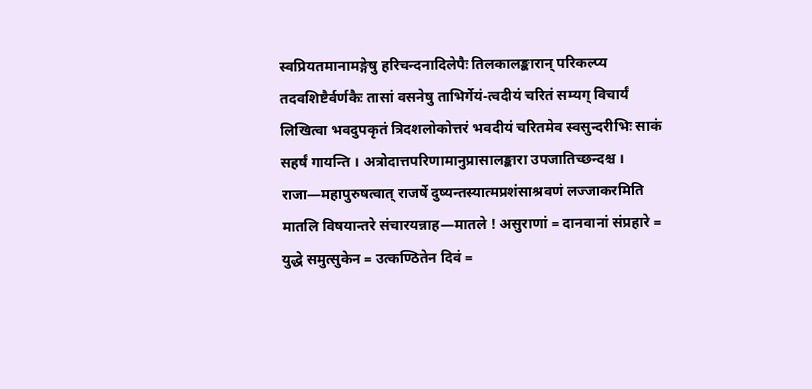स्वप्रियतमानामङ्गेषु हरिचन्दनादिलेपैः तिलकालङ्कारान् परिकल्प्य तदवशिष्टैर्वर्णकैः तासां वसनेषु ताभिर्गेयं-त्वदीयं चरितं सम्यग् विचार्यं लिखित्वा भवदुपकृतं त्रिदशलोकोत्तरं भवदीयं चरितमेव स्वसुन्दरीभिः साकं सहर्षं गायन्ति । अत्रोदात्तपरिणामानुप्रासालङ्कारा उपजातिच्छन्दश्च ।
राजा—महापुरुषत्वात् राजर्षे दुष्यन्तस्यात्मप्रशंसाश्रवणं लज्जाकरमिति मातलि विषयान्तरे संचारयन्नाह—मातले ! असुराणां = दानवानां संप्रहारे = युद्धे समुत्सुकेन = उत्कण्ठितेन दिवं =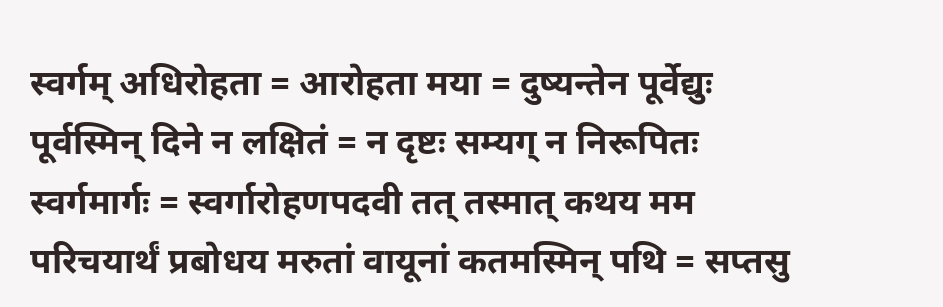स्वर्गम् अधिरोहता = आरोहता मया = दुष्यन्तेन पूर्वेद्युः पूर्वस्मिन् दिने न लक्षितं = न दृष्टः सम्यग् न निरूपितः स्वर्गमार्गः = स्वर्गारोहणपदवी तत् तस्मात् कथय मम परिचयार्थं प्रबोधय मरुतां वायूनां कतमस्मिन् पथि = सप्तसु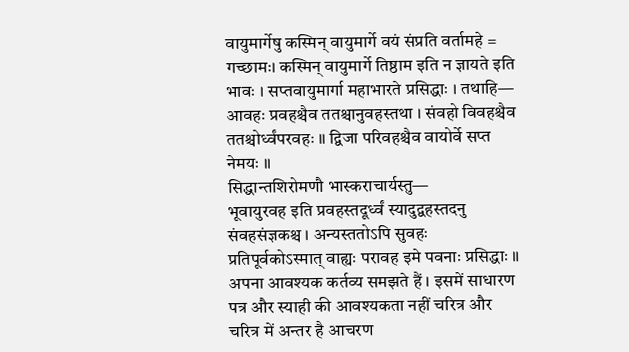वायुमार्गेषु कस्मिन् वायुमार्गे वयं संप्रति वर्तामहे = गच्छामः। कस्मिन् वायुमार्गे तिष्ठाम इति न ज्ञायते इति भावः । सप्तवायुमार्गा महाभारते प्रसिद्धाः । तथाहि—
आवहः प्रवहश्चैव ततश्चानुवहस्तथा । संवहो विवहश्चैव ततश्चोर्ध्वंपरवहः ॥ द्विजा परिवहश्चैव वायोर्वे सप्त नेमयः ॥
सिद्धान्तशिरोमणौ भास्कराचार्यस्तु—
भूवायुरवह इति प्रवहस्तदूर्ध्वं स्यादुद्वहस्तदनु संवहसंज्ञकश्च । अन्यस्ततोऽपि सुवहः प्रतिपूर्वकोऽस्मात् वाह्यः परावह इमे पवनाः प्रसिद्धाः ॥
अपना आवश्यक कर्तव्य समझते हैं । इसमें साधारण पत्र और स्याही की आवश्यकता नहीं चरित्र और चरित्र में अन्तर है आचरण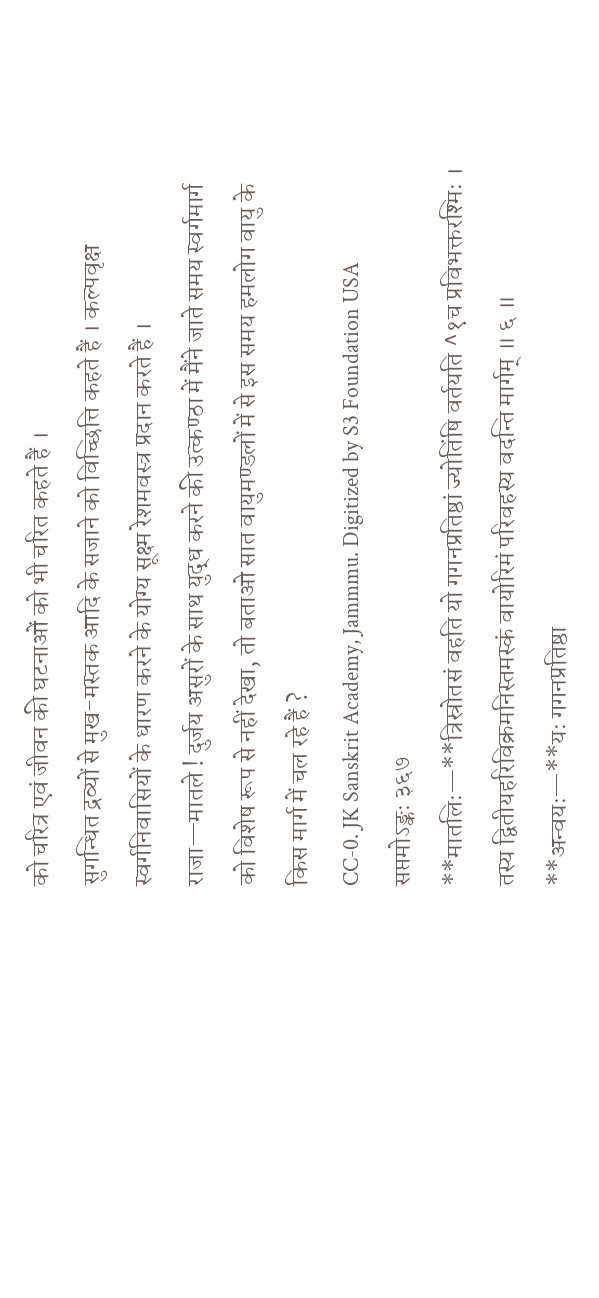को चरित्र एवं जीवन की घटनाओं को भी चरित कहते हैं ।
सुगन्धित द्रव्यों से मुख-मस्तक आदि के सजाने को विच्छित्ति कहते हैं । कल्पवृक्ष स्वर्गनिवासियों के धारण करने के योग्य सूक्ष्म रेशमवस्त्र प्रदान करते हैं ।
राजा—मातले ! दुर्जय असुरों के साथ युद्ध करने की उत्कण्ठा में मैंने जाते समय स्वर्गमार्ग को विशेष रूप से नहीं देखा, तो बताओ सात वायुमण्डलों में से इस समय हमलोग वायु के किस मार्ग में चल रहे हैं ?
CC-0. JK Sanskrit Academy, Jammmu. Digitized by S3 Foundation USA
सप्तमोऽङ्कः ३६७
**मातलिः—**त्रिस्रोतसं वहति यो गगनप्रतिष्ठां ज्योतिंषि वर्तयति ^१च प्रविभक्तरश्मिः । तस्य द्वितीयहरिविक्रमनिस्तमस्कं वायोरिमं परिवहस्य वदन्ति मार्गम् ॥ ६ ॥
**अन्वयः—**यः गगनप्रतिष्ठा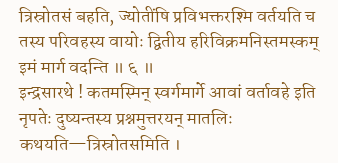त्रिस्रोतसं बहति, ज्योतींषि प्रविभक्तरश्मि वर्तयति च तस्य परिवहस्य वायोः द्वितीय हरिविक्रमनिस्तमस्कम् इमं मार्ग वदन्ति ॥ ६ ॥
इन्द्रसारथे ! कतमस्मिन् स्वर्गमार्गे आवां वर्तावहे इति नृपतेः दुष्यन्तस्य प्रश्नमुत्तरयन् मातलिः कथयति—त्रिस्रोतसमिति ।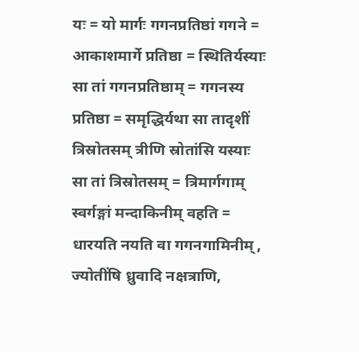यः = यो मार्गः गगनप्रतिष्ठां गगने = आकाशमार्गे प्रतिष्ठा = स्थितिर्यस्याः सा तां गगनप्रतिष्ठाम् = गगनस्य प्रतिष्ठा = समृद्धिर्यथा सा तादृशीं त्रिस्रोतसम् त्रीणि स्रोतांसि यस्याः सा तां त्रिस्रोतसम् = त्रिमार्गगाम् स्वर्गङ्गां मन्दाकिनीम् वहति = धारयति नयति वा गगनगामिनीम्, ज्योतींषि ध्रुवादि नक्षत्राणि,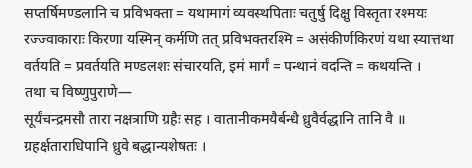सप्तर्षिमण्डलानि च प्रविभक्ता = यथामागं व्यवस्थपिताः चतुर्षु दिक्षु विस्तृता रश्मयः रज्ज्वाकाराः किरणा यस्मिन् कर्मणि तत् प्रविभक्तरश्मि = असंकीर्णकिरणं यथा स्यात्तथा वर्तयति = प्रवर्तयति मण्डलशः संचारयति, इमं मार्गं = पन्थानं वदन्ति = कथयन्ति ।
तथा च विष्णुपुराणे—
सूर्यंचन्द्रमसौ तारा नक्षत्राणि ग्रहैः सह । वातानीकमयैर्बन्धै ध्रुवैर्वद्धानि तानि वै ॥ ग्रहर्क्षताराधिपानि ध्रुवे बद्धान्यशेषतः ।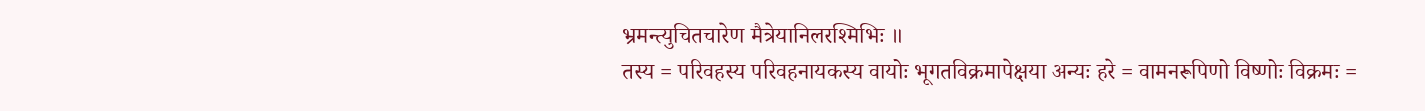भ्रमन्त्युचितचारेण मैत्रेयानिलरश्मिभिः ॥
तस्य = परिवहस्य परिवहनायकस्य वायोः भूगतविक्रमापेक्षया अन्यः हरे = वामनरूपिणो विष्णोः विक्रमः =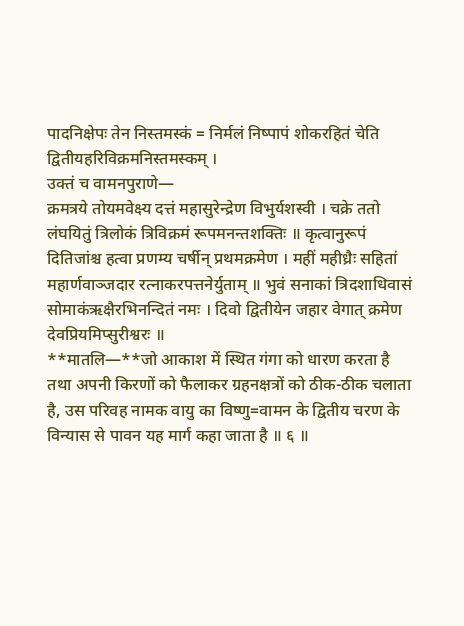पादनिक्षेपः तेन निस्तमस्कं = निर्मलं निष्पापं शोकरहितं चेति द्वितीयहरिविक्रमनिस्तमस्कम् ।
उक्तं च वामनपुराणे—
क्रमत्रये तोयमवेक्ष्य दत्तं महासुरेन्द्रेण विभुर्यशस्वी । चक्रे ततो लंघयितुं त्रिलोकं त्रिविक्रमं रूपमनन्तशक्तिः ॥ कृत्वानुरूपं दितिजांश्च हत्वा प्रणम्य चर्षीन् प्रथमक्रमेण । महीं महीध्रैः सहितां महार्णवाञ्जदार रत्नाकरपत्तनेर्युताम् ॥ भुवं सनाकां त्रिदशाधिवासं सोमाकंऋक्षैरभिनन्दितं नमः । दिवो द्वितीयेन जहार वेगात् क्रमेण देवप्रियमिप्सुरीश्वरः ॥
**मातलि—**जो आकाश में स्थित गंगा को धारण करता है तथा अपनी किरणों को फैलाकर ग्रहनक्षत्रों को ठीक-ठीक चलाता है, उस परिवह नामक वायु का विष्णु=वामन के द्वितीय चरण के विन्यास से पावन यह मार्ग कहा जाता है ॥ ६ ॥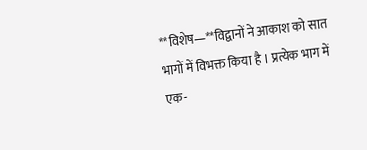**विशेष—**विद्वानों ने आकाश को सात भागों में विभक्त किया है । प्रत्येक भाग में एक-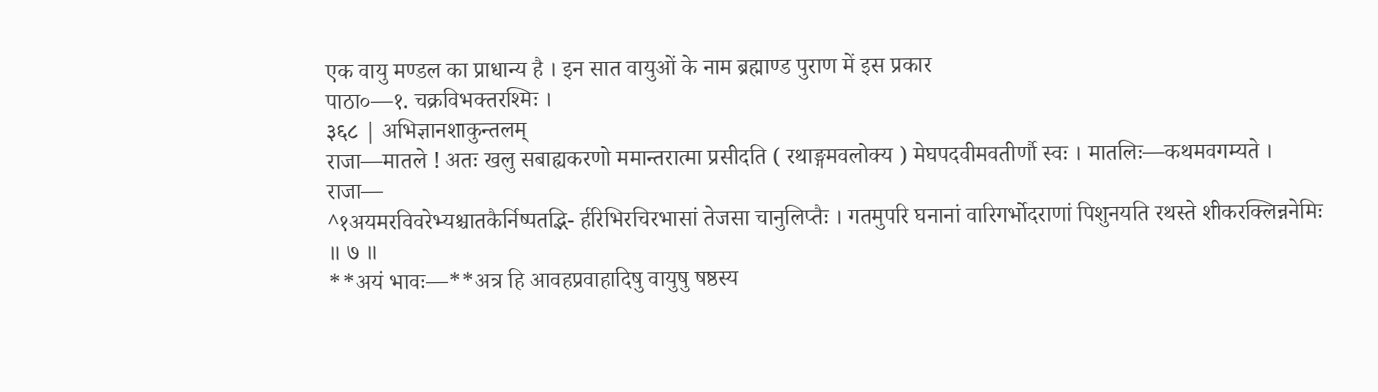एक वायु मण्डल का प्राधान्य है । इन सात वायुओं के नाम ब्रह्माण्ड पुराण में इस प्रकार
पाठा०—१. चक्रविभक्तरश्मिः ।
३६८ | अभिज्ञानशाकुन्तलम्
राजा—मातले ! अतः खलु सबाह्यकरणो ममान्तरात्मा प्रसीदति ( रथाङ्गमवलोक्य ) मेघपदवीमवतीर्णौ स्वः । मातलिः—कथमवगम्यते । राजा—
^१अयमरविवरेभ्यश्चातकैर्निष्पतद्भि- र्हरिभिरचिरभासां तेजसा चानुलिप्तैः । गतमुपरि घनानां वारिगर्भोदराणां पिशुनयति रथस्ते शीकरक्लिन्ननेमिः ॥ ७ ॥
**अयं भावः—**अत्र हि आवहप्रवाहादिषु वायुषु षष्ठस्य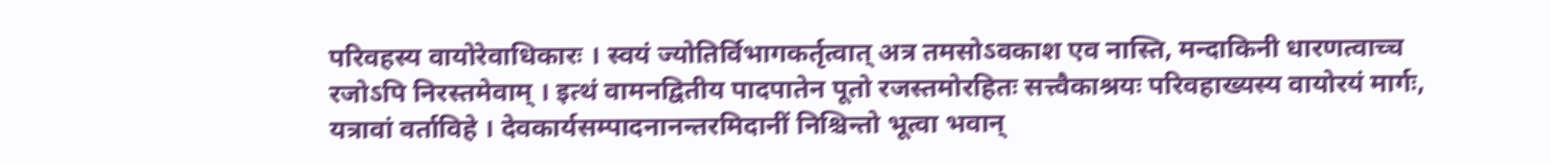परिवहस्य वायोरेवाधिकारः । स्वयं ज्योतिर्विभागकर्तृत्वात् अत्र तमसोऽवकाश एव नास्ति, मन्दाकिनी धारणत्वाच्च रजोऽपि निरस्तमेवाम् । इत्थं वामनद्वितीय पादपातेन पूतो रजस्तमोरहितः सत्त्वैकाश्रयः परिवहाख्यस्य वायोरयं मार्गः, यत्रावां वर्ताविहे । देवकार्यसम्पादनानन्तरमिदानीं निश्चिन्तो भूत्वा भवान्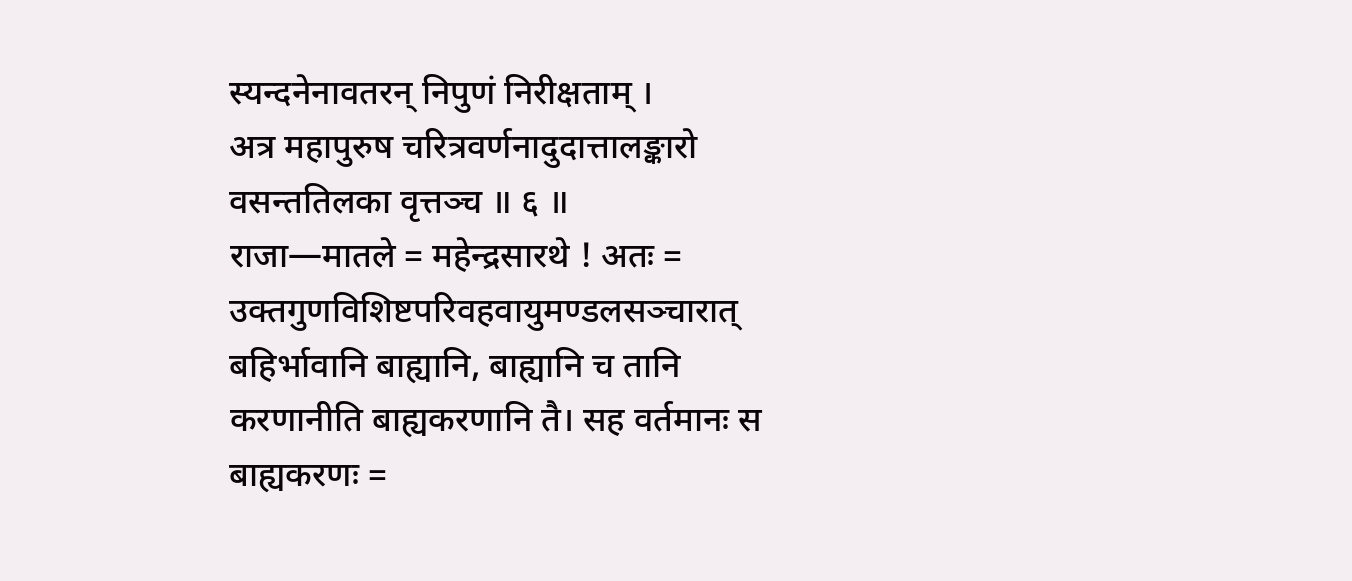स्यन्दनेनावतरन् निपुणं निरीक्षताम् ।
अत्र महापुरुष चरित्रवर्णनादुदात्तालङ्कारो वसन्ततिलका वृत्तञ्च ॥ ६ ॥
राजा—मातले = महेन्द्रसारथे ! अतः = उक्तगुणविशिष्टपरिवहवायुमण्डलसञ्चारात् बहिर्भावानि बाह्यानि, बाह्यानि च तानि करणानीति बाह्यकरणानि तै। सह वर्तमानः स बाह्यकरणः =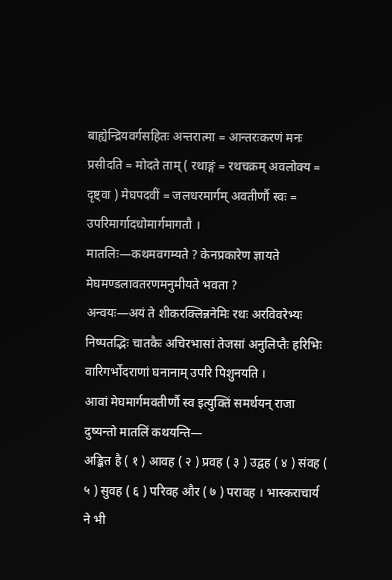बाह्येन्द्रियवर्गसहितः अन्तरात्मा = आन्तरःकरणं मनः प्रसीदति = मोदते ताम् ( रथाङ्गं = रथचक्रम् अवलोक्य = दृष्ट्वा ) मेघपदवीं = जलधरमार्गम् अवतीर्णौ स्वः = उपरिमार्गादधोमार्गमागतौ ।
मातलिः—कथमवगम्यते ? केनप्रकारेण ज्ञायते मेघमण्डलावतरणमनुमीयते भवता ?
अन्वयः—अयं ते शीकरक्लिन्ननेमिः रथः अरविवरेभ्यः निष्पतद्भिः चातकैः अचिरभासां तेजसां अनुलिप्तैः हरिभिः वारिगर्भोदराणां घनानाम् उपरि पिशुनयति ।
आवां मेघमार्गमवतीर्णौ स्व इत्युक्तिं समर्थयन् राजा दुष्यन्तो मातलिं कथयन्ति—
अङ्कित है ( १ ) आवह ( २ ) प्रवह ( ३ ) उद्वह ( ४ ) संवह ( ५ ) सुवह ( ६ ) परिवह और ( ७ ) परावह । भास्कराचार्य ने भी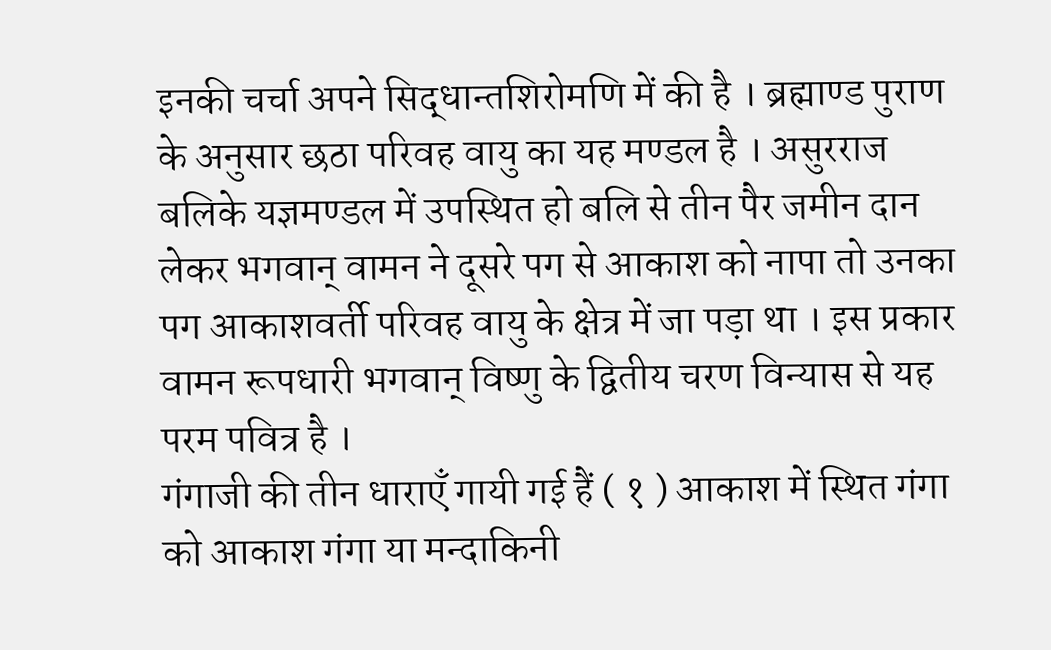इनकी चर्चा अपने सिद्धान्तशिरोमणि में की है । ब्रह्माण्ड पुराण के अनुसार छठा परिवह वायु का यह मण्डल है । असुरराज बलिके यज्ञमण्डल में उपस्थित हो बलि से तीन पैर जमीन दान लेकर भगवान् वामन ने दूसरे पग से आकाश को नापा तो उनका पग आकाशवर्ती परिवह वायु के क्षेत्र में जा पड़ा था । इस प्रकार वामन रूपधारी भगवान् विष्णु के द्वितीय चरण विन्यास से यह परम पवित्र है ।
गंगाजी की तीन धाराएँ गायी गई हैं ( १ ) आकाश में स्थित गंगा को आकाश गंगा या मन्दाकिनी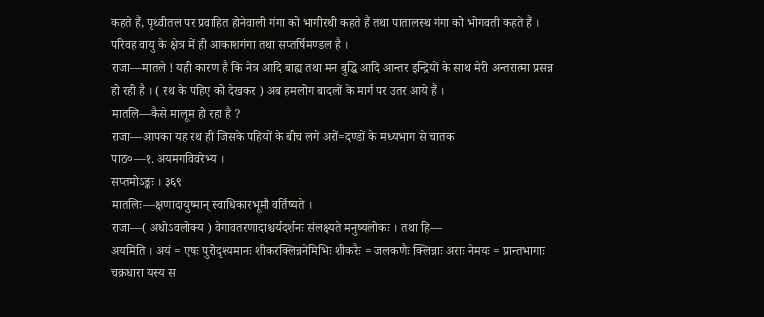कहते हैं, पृथ्वीतल पर प्रवाहित होनेवाली गंगा को भागीरथी कहते हैं तथा पातालस्थ गंगा को भोगवती कहते हैं । परिवह वायु के क्षेत्र में ही आकाशगंगा तथा सप्तर्षिमण्डल है ।
राजा—मातले ! यही कारण है कि नेत्र आदि बाह्य तथा मन बुद्धि आदि आन्तर इन्द्रियों के साथ मेरी अन्तरात्मा प्रसन्न हो रही है । ( रथ के पहिए को देखकर ) अब हमलोग बादलों के मार्ग पर उतर आये हैं ।
मातलि—कैसे मालूम हो रहा है ?
राजा—आपका यह रथ ही जिसके पहियों के बीच लगे अरों=दण्डों के मध्यभाग से चातक
पाठ०—१. अयमगविवरेभ्य ।
सप्तमोऽङ्कः । ३६९
मातलिः—क्षणादायुष्मान् स्वाधिकारभूमौ वर्तिष्यते ।
राजा—( अधोऽवलोक्य ) वेगावतरणादाश्चर्यदर्शनः संलक्ष्यते मनुष्यलोकः । तथा हि—
अयमिति । अयं = एषः पुरोदृश्यमानः शीकरक्लिन्ननेमिभिः शीकरैः = जलकणैः क्लिन्नाः अराः नेमयः = प्रान्तभागाः चक्रधारा यस्य स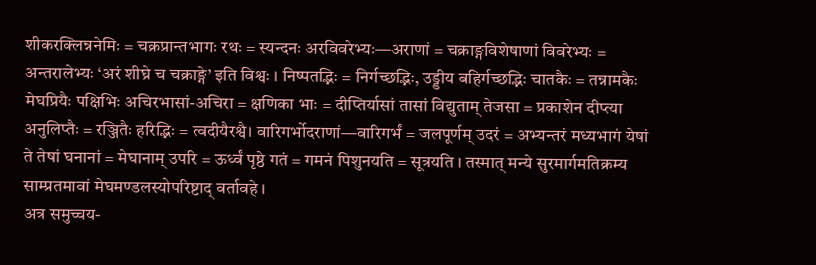शीकरक्लिन्ननेमिः = चक्रप्रान्तभागः रथः = स्यन्दनः अरविवरेभ्यः—अराणां = चक्राङ्गविशेषाणां विवरेभ्यः = अन्तरालेभ्यः ‘अरं शीघ्रे च चक्राङ्गे’ इति विश्वः । निष्पतद्भिः = निर्गच्छद्भिः, उड्डीय बहिर्गच्छद्भिः चातकैः = तन्नामकैः मेघप्रियैः पक्षिभिः अचिरभासां-अचिरा = क्षणिका भाः = दीप्तिर्यासां तासां विद्युताम् तेजसा = प्रकाशेन दीप्त्या अनुलिप्तैः = रञ्जितैः हरिद्भिः = त्वदीयैरश्वै। वारिगर्भोदराणां—वारिगर्भं = जलपूर्णम् उदरं = अभ्यन्तरं मध्यभागं येषां ते तेषां घनानां = मेघानाम् उपरि = ऊर्ध्वं पृष्ठे गतं = गमनं पिशुनयति = सूत्रयति । तस्मात् मन्ये सुरमार्गमतिक्रम्य साम्प्रतमावां मेघमण्डलस्योपरिष्टाद् वर्तावहे ।
अत्र समुच्चय-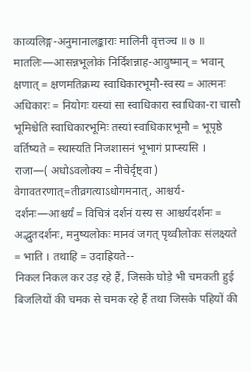काव्यलिङ्ग-अनुमानालङ्काराः मालिनी वृत्तञ्च ॥ ७ ॥
मातलिः—आसन्नभूलोकं निर्दिशन्नाह-आयुष्मान् = भवान् क्षणात् = क्षणमतिक्रम्य स्वाधिकारभूमौ-स्वस्य = आत्मनः अधिकारः = नियोगः यस्यां सा स्वाधिकारा स्वाधिका-रा चासौ भूमिश्चेति स्वाधिकारभूमिः तस्यां स्वाधिकारभूमौ = भूपृष्ठे वर्तिष्यते = स्थास्यति निजशासनं भूभागं प्राप्स्यसि ।
राजा—( अधोऽवलोक्य = नीचेर्दृष्ट्वा ) वेगावतरणात्=तीव्रगत्याऽधोगमनात्, आश्चर्य-दर्शनः—आश्चर्यं = विचित्रं दर्शनं यस्य स आश्चर्यदर्शनः = अद्भुतदर्शनः, मनुष्यलोकः मानवं जगत् पृथ्वीलोकः संलक्ष्यते = भाति । तथाहि = उदाह्रियते--
निकल निकल कर उड़ रहे हैं, जिसके घोड़े भी चमकती हुई बिजलियों की चमक से चमक रहे हैं तथा जिसके पहियों की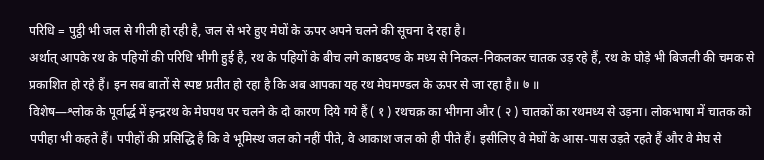परिधि = पुट्ठी भी जल से गीली हो रही है, जल से भरे हुए मेघों के ऊपर अपने चलने की सूचना दे रहा है।
अर्थात् आपके रथ के पहियों की परिधि भीगी हुई है, रथ के पहियों के बीच लगे काष्ठदण्ड के मध्य से निकल-निकलकर चातक उड़ रहे हैं, रथ के घोड़े भी बिजली की चमक से प्रकाशित हो रहे हैं। इन सब बातों से स्पष्ट प्रतीत हो रहा है कि अब आपका यह रथ मेघमण्डल के ऊपर से जा रहा है॥ ७ ॥
विशेष—श्लोक के पूर्वार्द्ध में इन्द्ररथ के मेघपथ पर चलने के दो कारण दिये गये हैं ( १ ) रथचक्र का भीगना और ( २ ) चातकों का रथमध्य से उड़ना। लोकभाषा में चातक को पपीहा भी कहते हैं। पपीहों की प्रसिद्धि है कि वे भूमिस्थ जल को नहीं पीते, वे आकाश जल को ही पीते हैं। इसीलिए वे मेघों के आस-पास उड़ते रहते हैं और वे मेघ से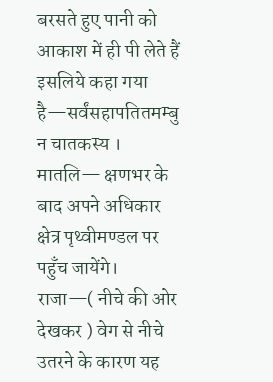बरसते हुए पानी को आकाश में ही पी लेते हैं इसलिये कहा गया है—सर्वंसहापतितमम्बु न चातकस्य ।
मातलि— क्षणभर के बाद अपने अधिकार क्षेत्र पृथ्वीमण्डल पर पहुँच जायेंगे।
राजा—( नीचे की ओर देखकर ) वेग से नीचे उतरने के कारण यह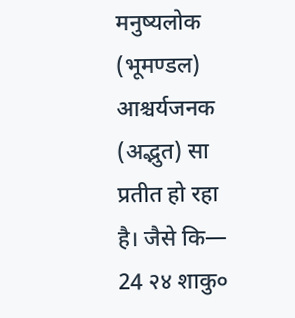मनुष्यलोक (भूमण्डल) आश्चर्यजनक (अद्भुत) सा प्रतीत हो रहा है। जैसे कि—
24 २४ शाकु०